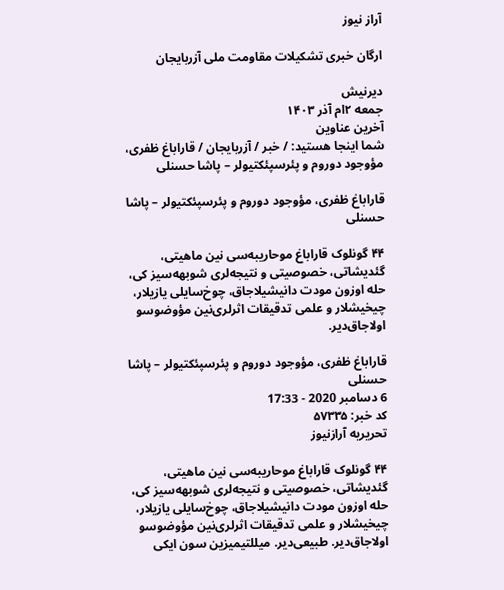آراز نیوز

ارگان خبری تشکیلات مقاومت ملی آزربایجان

دیرنیش
جمعه ۲ام آذر ۱۴۰۳
آخرین عناوین
شما اینجا هستید: / خبر / آزربایجان / قاراباغ ظفری، مؤوجود دوروم و پئرسپئکتیولر – پاشا حسنلی

قاراباغ ظفری، مؤوجود دوروم و پئرسپئکتیولر – پاشا حسنلی

۴۴ گونلوک قاراباغ موحاریبه‌سی نین ماهیتی، گئدیشاتی، خصوصیتی و نتیجه‌لری شوبهه‌سیز کی، حله اوزون مودت دانیشیلاجاق، چوخ‌سایلی یازیلار، چیخیشلار و علمی تدقیقات اثرلری‌نین مؤوضوسو اولاجاق‌دیر.

قاراباغ ظفری، مؤوجود دوروم و پئرسپئکتیولر – پاشا حسنلی
6 دسامبر 2020 - 17:33
کد خبر: ۵۷۳۳۵
تحریریه آرازنیوز

۴۴ گونلوک قاراباغ موحاریبه‌سی نین ماهیتی، گئدیشاتی، خصوصیتی و نتیجه‌لری شوبهه‌سیز کی، حله اوزون مودت دانیشیلاجاق، چوخ‌سایلی یازیلار، چیخیشلار و علمی تدقیقات اثرلری‌نین مؤوضوسو اولاجاق‌دیر. طبیعی‌دیر. میللتیمیزین سون ایکی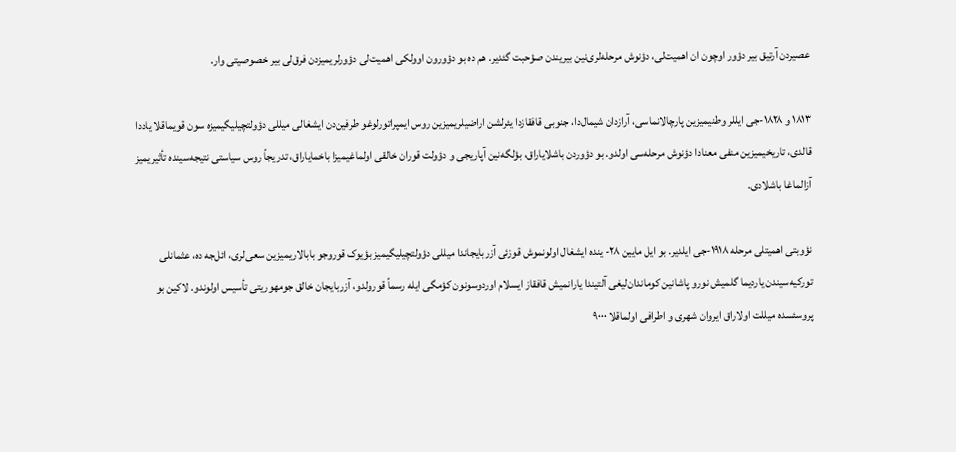عصیردن آرتیق بیر دؤور اوچون ان اهمیت‌لی، دؤنوش مرحله‌لری‌نین بیریندن صؤحبت گئدیر. هم ده بو دؤورون اوولکی اهمیت‌لی دؤورلریمیزدن فرق‌لی بیر خصوصیتی وار.

۱۸۱۳ و ۱۸۲۸-جی ایللر وطنیمیزین پارچالانماسی، آرازدان شیمال‌دا، جنوبی قافقازدا یئرلشن اراضیلریمیزین روس ایمپراتورلوغو طرفین‌دن ایشغالی میللی دؤولتچیلیگیمیزه سون قویماقلا یاددا قالدی، تاریخیمیزین منفی معنادا دؤنوش مرحله‌سی اولدو. بو دؤوردن باشلایاراق، بؤلگه‌نین آپاریجی و دؤولت قوران خالقی اولماغیمیزا باخمایاراق، تدریجاً روس سیاستی نتیجه‌سینده تأثیریمیز آزالماغا باشلادی.

نؤوبتی اهمیتلی مرحله ۱۹۱۸-جی ایلدیر. بو ایل مایین ۲۸- ینده ایشغال اولونموش قوزئی آزربایجاندا میللی دؤولتچیلیگیمیز بؤیوک قوروجو بابالاریمیزین سعی‌لری، ائل‌جه ده، عثمانلی تورکیه‌سیندن یاردیما گلمیش نورو پاشانین کوماندان‌لیغی آلتیندا یارانمیش قافقاز ایسلام اوردوسونون کؤمگی ایله رسماً قورولدو، آزربایجان خالق جومهوریتی تأسیس اولوندو. لاکین بو پروسئسده میللت اولاراق ایروان شهری و اطرافی اولماقلا ۹۰۰۰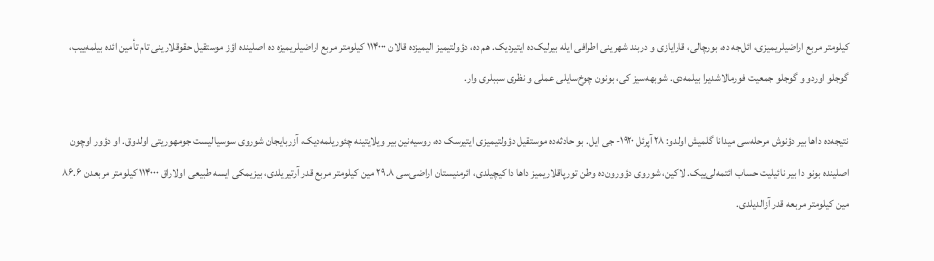کیلومتر مربع اراضیلریمیزی، ائل‌جه ده، بورچالی، قارایازی و دربند شهرینی اطرافی ایله بیرلیک‌ده ایتیردیک. هم ده، دؤولتیمیز الیمیزده قالان ۱۱۴۰۰۰ کیلومتر مربع اراضیلریمیزه ده اصلینده اؤز موستقیل حقوقلارینی تام تأمین ائده بیلمه‌ییب، گوجلو اوردو و گوجلو جمعیت فورمالاشدیرا بیلمه‌دی. شوبهه‌سیز کی، بونون چوخ‌سایلی عملی و نظری سببلری وار.

نتیجه‌ده داها بیر دؤنوش مرحله‌سی میدانا گلمیش اولدو: ۲۸ آپرئل ۱۹۲۰- جی ایل. بو حادثه‌ده موستقیل دؤولتیمیزی ایتیرسک ده، روسیه‌نین بیر ویلایتینه چئوریلمه‌دیک، آزربایجان شوروی سوسیالیست جومهوریتی اولدوق. او دؤور اوچون اصلینده بونو دا بیر نائیلیت حساب ائتمه‌لی‌ییک. لاکین، شوروی دؤورون‌ده وطن تورپاقلاریمیز داها دا کیچیلدی، ائرمنیستان اراضی‌سی ۲۹.۸ مین کیلومتر مربع قدر آرتیریلدی، بیزیمکی ایسه طبیعی اولاراق ۱۱۴۰۰۰ کیلومتر مربعدن ۸۶.۶ مین کیلومتر مربعه قدر آزالدیلدی.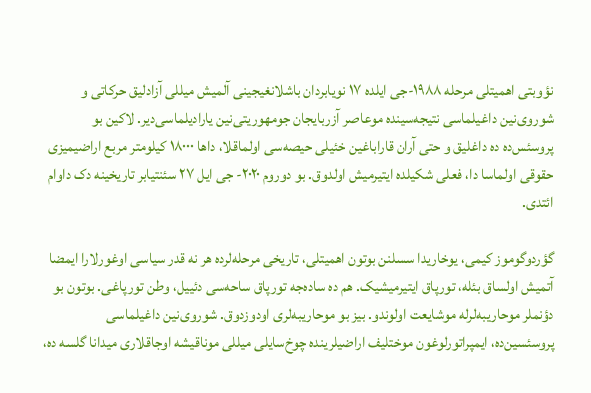نؤوبتی اهمیتلی مرحله ۱۹۸۸-جی ایلده ۱۷ نویابردان باشلانغیجینی آلمیش میللی آزادلیق حرکاتی و شوروی‌نین داغیلماسی نتیجه‌سینده موعاصر آزربایجان جومهوریتی‌نین یارادیلماسی‌دیر. لاکین بو پروسئس‌‌ده ده داغلیق و حتی آران قاراباغین خئیلی حیصه‌سی اولماقلا، داها ۱۸۰۰۰ کیلومتر مربع اراضیمیزی حقوقی اولماسا دا، فعلی شکیلده ایتیرمیش اولدوق. بو دوروم ۲۰۲۰- جی ایل ۲۷ سئنتیابر تاریخینه دک داوام ائتدی.

گؤردوگوموز کیمی، یوخاریدا سسلنن بوتون اهمیتلی، تاریخی مرحله‌لرده هر نه قدر سیاسی اوغورلارا ایمضا آتمیش اولساق بئله، تورپاق ایتیرمیشیک. هم ده ساده‌جه تورپاق ساحه‌سی دئییل، وطن تورپاغی. بوتون بو دؤنملر موحاریبه‌لرله موشایعت اولوندو. بیز بو موحاریبه‌لری اودوزدوق. شوروی‌نین داغیلماسی پروسئسین‌ده، ایمپراتورلوغون موختلیف اراضیلرینده چوخ‌سایلی میللی موناقیشه اوجاقلاری میدانا گلسه ده،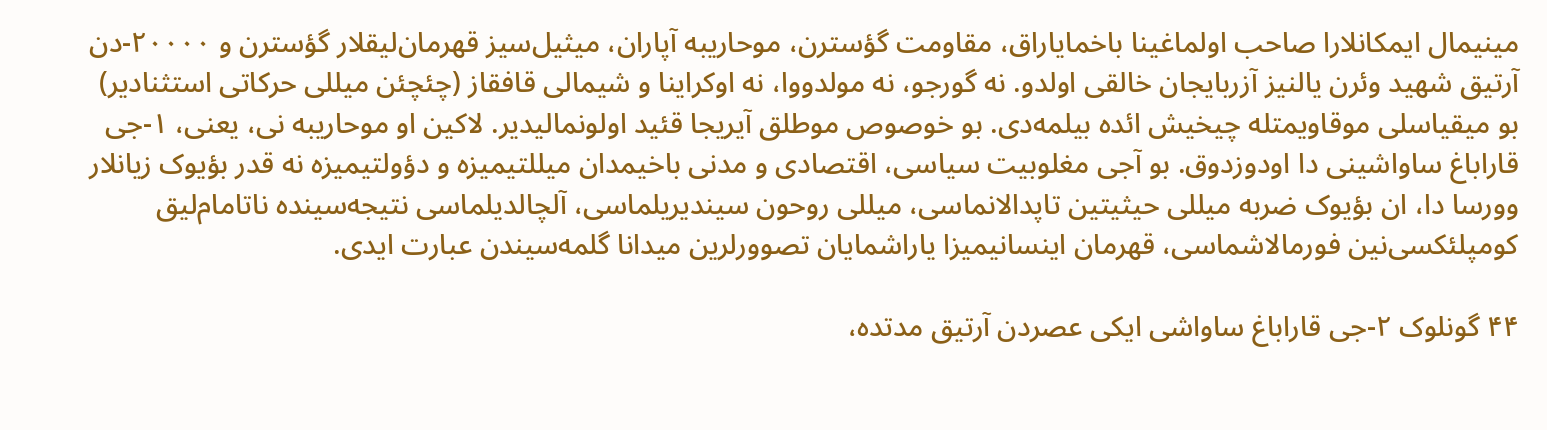مینیمال ایمکانلارا صاحب اولماغینا باخمایاراق، مقاومت گؤستر‌ن، موحاریبه آپاران، میثیل‌سیز قهر‌مان‌لیقلار گؤستر‌ن و ۲۰۰۰۰-دن آرتیق شهید وئر‌ن یالنیز آزربایجان خالقی اولدو. نه گورجو، نه مولدووا، نه اوکراینا و شیمالی قافقاز (چئچئن میللی حرکاتی استثنادیر) بو میقیاسلی موقاویمتله چیخیش ائده بیلمه‌دی. بو خوصوص موطلق آیریجا قئید اولونمالیدیر. لاکین او موحاریبه ‌نی، یعنی، ۱-جی قاراباغ ساواشینی دا اودوزدوق. بو آجی مغلوبیت سیاسی، اقتصادی و مد‌نی باخیمدان میللتیمیزه و دؤولتیمیزه نه قدر بؤیوک زیانلار وورسا دا، ان بؤیوک ضربه میللی حیثیتین تاپدالانماسی، میللی روحون سیندیریلماسی، آلچالدیلماسی نتیجه‌سینده ناتامام‌لیق کومپلئکسی‌نین فورمالاشماسی، قهرمان اینسانیمیزا یاراشمایان تصوورلرین میدانا گلمه‌سیندن عبارت ایدی.

۴۴ گونلوک ۲-جی قاراباغ ساواشی ایکی عصردن آرتیق مدتده،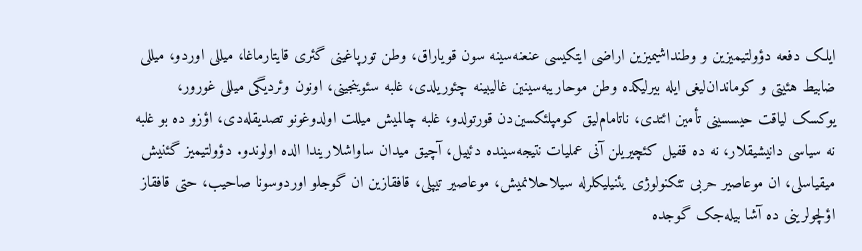ایلک دفعه دؤولتیمیزین و وطنداشیمیزین اراضی ایتکیسی عنعنه‌سینه سون قویاراق، وطن تورپاغینی گئری قایتارماغا، میللی اوردو، میللی ضابیط هئیتی و کوماندان‌لیغی ایله بیرلیکده وطن موحاریبه‌سینین غالیبینه چئوریلدی، غلبه سئوینجینی، اونون وئردیگی میللی غورور، یوکسک لیاقت حیسسینی تأمین ائتدی، ناتامام‌لیق کومپلئکسین‌دن قورتولدو، غلبه چالمیش میللت اولدوغونو تصدیقله‌دی، اؤزو ده بو غلبه  نه سیاسی دانیشیقلار، نه ده قفیل کئچیریلن آنی عملیات نتیجه‌سینده دئییل، آچیق میدان ساواشلاریندا الده اولوندو. دؤولتیمیز گئنیش میقیاسلی، ان موعاصیر حربی تئکنولوژی یئنیلیکلرله سیلاحلانمیش، موعاصیر تیپلی، قافقازین ان گوجلو اوردوسونا صاحیب، حتی قافقاز اؤلچولرینی ده آشا بیله‌جک گوجده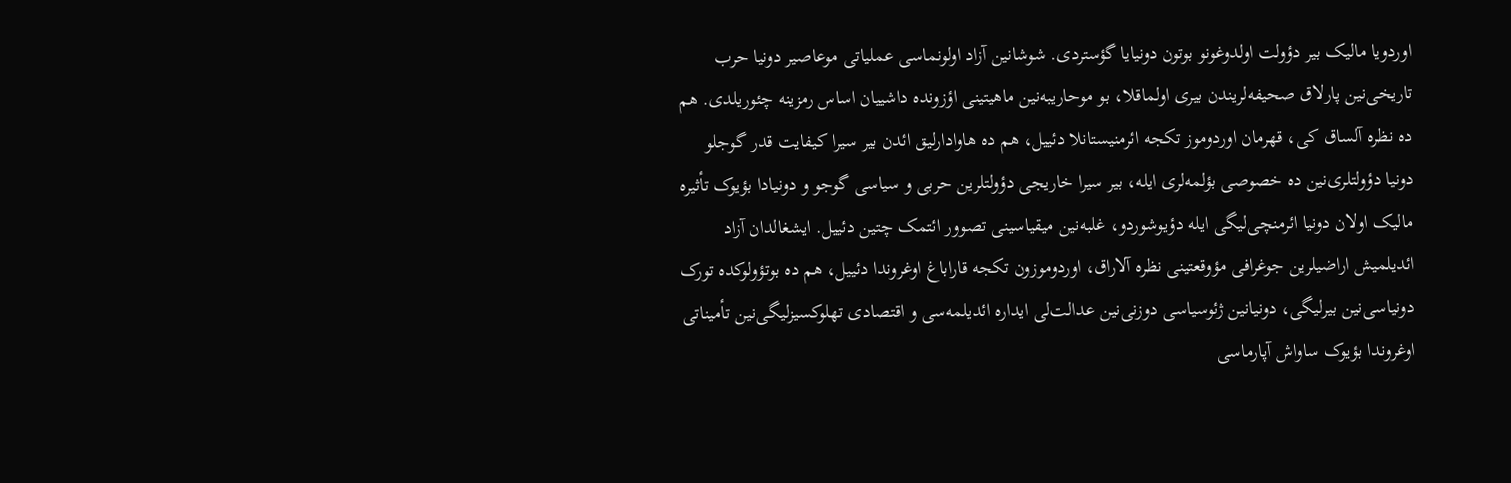اوردویا مالیک بیر دؤولت اولدوغونو بوتون دونیایا گؤستردی. شوشانین آزاد اولونماسی عملیاتی موعاصیر دونیا حرب تاریخی‌نین پارلاق صحیفه‌لریندن بیری اولماقلا، بو موحاریبه‌نین ماهیتینی اؤزونده داشییان اساس رمزینه چئوریلدی. هم ده نظره آلساق کی، قهر‌مان اوردوموز تکجه ائرمنیستانلا دئییل، هم ده هاوادارلیق ائد‌ن بیر سیرا کیفایت قدر گوجلو دونیا دؤولتلری‌نین ده خصوصی بؤلمه‌لری ایله، بیر سیرا خاریجی دؤولتلرین حربی و سیاسی گوجو و دونیادا بؤیوک تأثیره مالیک اولان دونیا ائرمنچی‌لیگی ایله دؤیوشوردو، غلبه‌نین میقیاسینی تصوور ائتمک چتین دئییل. ایشغالدان آزاد ائدیلمیش اراضیلرین جوغرافی مؤوقعتینی نظره آلاراق، اوردوموزون تکجه قاراباغ اوغروندا دئییل، هم ده بوتؤولوکده تورک دونیاسی‌نین بیرلیگی، دونیانین ژئوسیاسی دوزنی‌نین عدالت‌لی ایداره ائدیلمه‌سی و اقتصادی تهلوکسیزلیگی‌نین تأمیناتی اوغروندا بؤیوک ساواش آپارماسی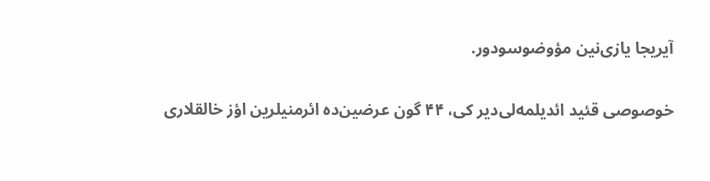آیریجا یازی‌نین مؤوضوسودور.

خوصوصی قئید ائدیلمه‌لی‌دیر کی، ۴۴ گون عرضین‌ده ائرمنیلرین اؤز خالقلاری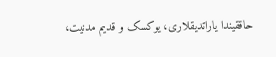حاققیندا یاراتدیقلاری، یوکسک و قدیم مدنیت،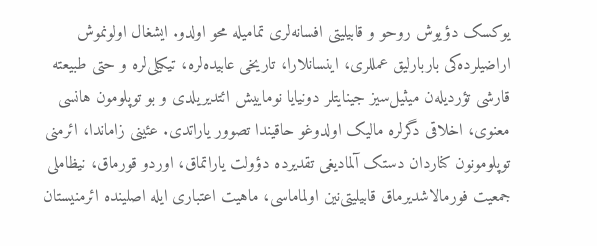یوکسک دؤیوش روحو و قابیلیتی افسانه‌لری تمامیله محو اولدو. ایشغال اولونموش اراضیلرده‌کی باربارلیق عمللری، اینسانلارا، تاریخی عابیده‌لره، تیکیلی‌لره و حتی طبیعته قارشی تؤردیله‌ن میثیل‌سیز جینایتلر دونیایا نوماییش ائتدیریلدی و بو توپلومون هانسی معنوی، اخلاقی دگرلره مالیک اولدوغو حاقیندا تصوور یاراتدی. عئینی زاماندا، ائرمنی توپلومونون کناردان دستک آلمادیغی تقدیرده دؤولت یاراتماق، اوردو قورماق، نیظاملی جمعیت فورمالاشدیرماق قابیلیتی‌نین اولماماسی، ماهیت اعتباری ایله اصلینده ائرمنیستان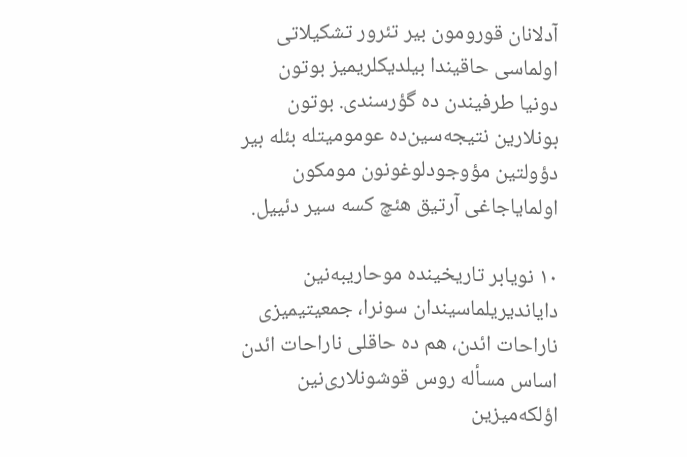آدلانان قورومون بیر تئرور تشکیلاتی اولماسی حاقیندا بیلدیکلریمیز بوتون دونیا طرفیندن ده گؤرسندی. بوتون بونلارین نتیجه‌سین‌ده عومومیتله بئله بیر دؤولتین مؤوجودلوغونون مومکون اولمایاجاغی آرتیق هئچ کسه سیر دئییل.

۱۰ نویابر تاریخینده موحاریبه‌نین دایاندیریلماسیندان سونرا، جمعیتیمیزی ناراحات ائد‌ن، هم ده حاقلی ناراحات ائد‌ن اساس مسأله روس قوشونلاری‌نین اؤلکه‌میزین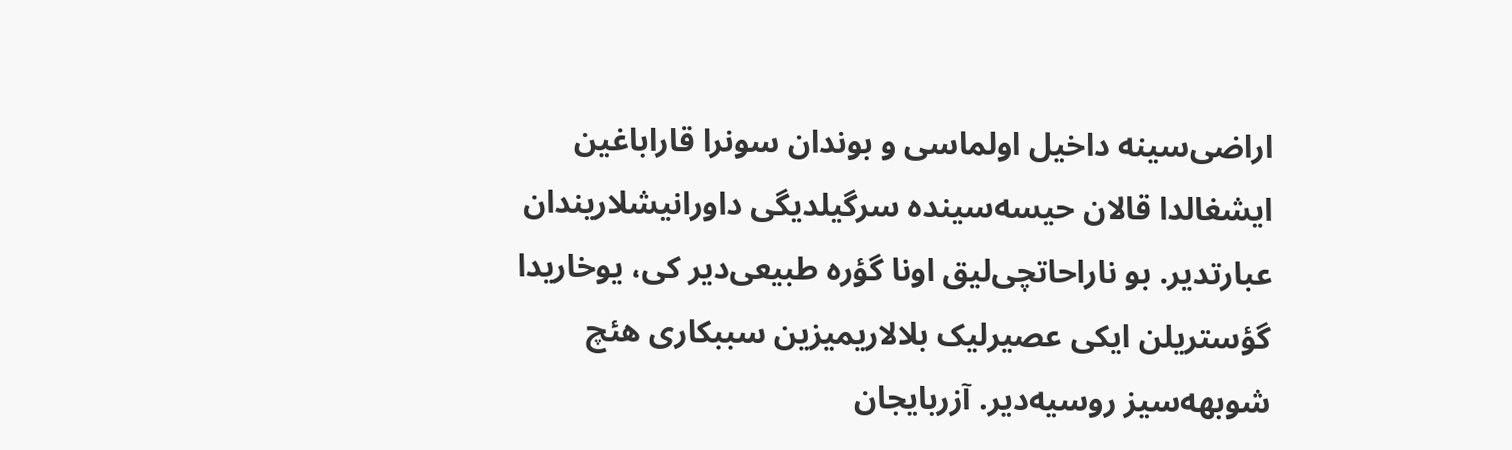اراضی‌سینه داخیل اولماسی و بوندان سونرا قاراباغین ایشغالدا قالان حیسه‌سینده سرگیلدیگی داورانیشلاریندان عبارتدیر. بو ناراحاتچی‌لیق اونا گؤره طبیعی‌دیر کی، یوخاریدا گؤستریلن ایکی عصیرلیک بلالاریمیزین سببکاری هئچ شوبهه‌سیز روسیه‌دیر. آزربایجان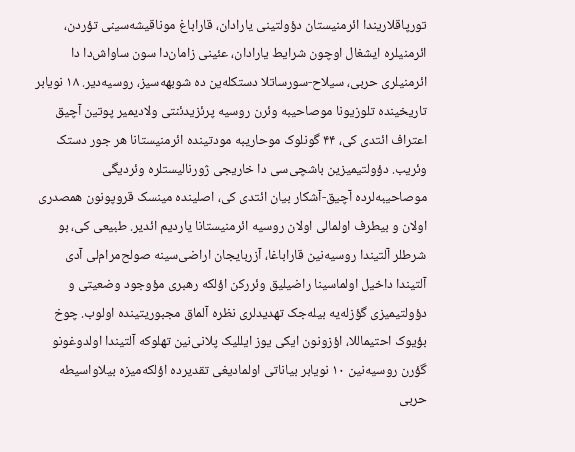تورپاقلاریندا ائرمنیستان دؤولتینی یارادان، قاراباغ موناقیشه‌سینی تؤر‌دن، ائرمنیلره ایشغال اوچون شرایط یارادان، عئینی زامان‌دا سون ساواش‌دا دا ائرمنیلری حربی، سیلاح-سورساتلا دستکله‌ین ده شوبهه‌سیز، روسیه‌دیر. ۱۸ نویابر تاریخینده تلوزیونا موصاحیبه وئر‌ن روسیه‌ پرئزیدئنتی ولادیمیر پوتین آچیق اعتراف ائتدی کی، ۴۴ گونلوک موحاریبه مودتینده ائرمنیستانا هر جور دستک وئریب. دؤولتیمیزین باشچی‌سی دا خاریجی ژورنالیستلره وئردیگی موصاحیبه‌لرده آچیق-آشکار بیان ائتدی کی، اصلینده مینسک قروپونون همصدری اولان و بیطرف اولمالی اولان روسیه‌ ائرمنیستانا یاردیم ائدیر. طبیعی کی، بو شرطلر آلتیندا روسیه‌نین قاراباغا، آزربایجان اراضی‌سینه صولح‌مرام‌لی آدی آلتیندا داخیل اولماسینا راضیلیق وئررکن اؤلکه رهبری مؤوجود وضعیتی و دؤولتیمیزی گؤزله‌یه بیله‌جک تهدیدلری نظره آلماق مجبوریتینده اولوب. چوخ بؤیوک احتیماللا، اؤزونون ایکی یوز ایللیک پلانی‌نین تهلوکه آلتیندا اولدوغونو گؤر‌ن روسیه‌نین ۱۰ نویابر بیاناتی اولمادیغی تقدیرده اؤلکه‌میزه بیلاواسیطه حربی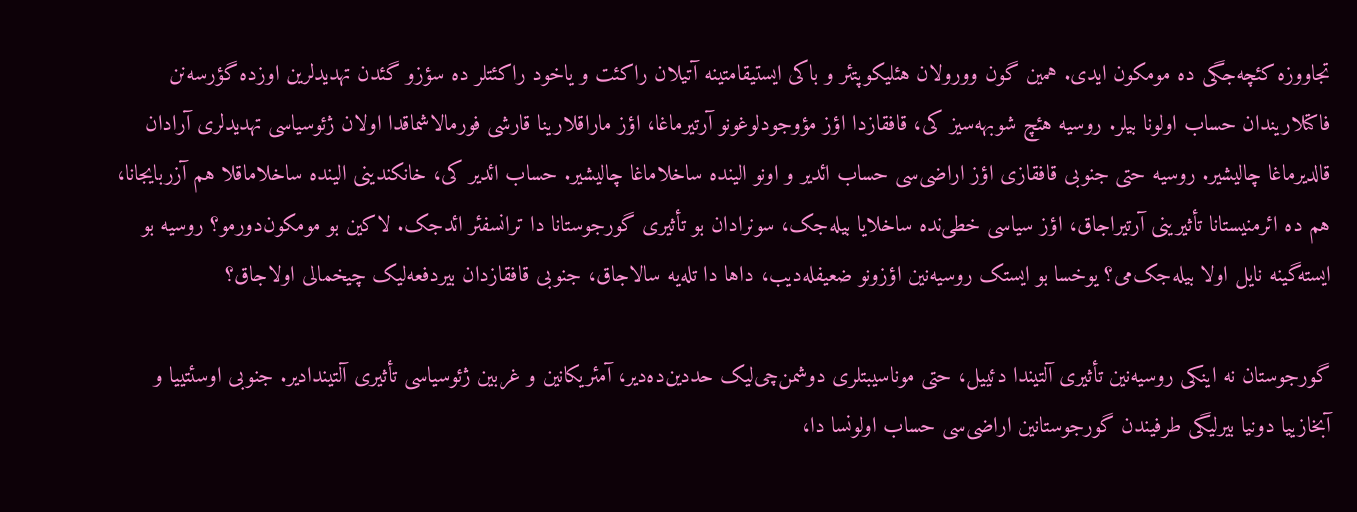تجاووزه کئچه‌جگی ده مومکون ایدی. همین گون وورولان هئلیکوپتئر و باکی ایستیقامتینه آتیلان راکئت و یاخود راکئتلر ده سؤزو گئدن تهدیدلرین اوزده گؤرسه‌نن فاکتلاریندان حساب اولونا بیلر. روسیه‌ هئچ شوبهه‌سیز کی، قافقازدا اؤز مؤوجودلوغونو آرتیرماغا، اؤز ماراقلارینا قارشی فورمالاشماقدا اولان ژئوسیاسی تهدیدلری آرادان قالدیرماغا چالیشیر. روسیه‌ حتی جنوبی قافقازی اؤز اراضی‌سی حساب ائدیر و اونو الینده ساخلاماغا چالیشیر. حساب ائدیر کی، خانکندینی الینده ساخلاماقلا هم آزربایجانا، هم ده ائرمنیستانا تأثیرینی آرتیراجاق، اؤز سیاسی خطی‌نده ساخلایا بیله‌جک، سونرادان بو تأثیری گورجوستانا دا ترانسفئر ائد‌جک. لاکین بو مومکون‌دورمو؟ روسیه‌ بو ایسته‌گینه نایل اولا بیله‌جک‌می؟ یوخسا بو ایستک روسیه‌نین اؤزونو ضعیفله‌دیب، داها دا تله‌یه سالاجاق، جنوبی قافقازدان بیردفعه‌لیک چیخمالی اولاجاق؟

گورجوستان نه اینکی روسیه‌نین تأثیری آلتیندا دئییل، حتی موناسیبتلری دوشمن‌چی‌لیک حددین‌ده‌دیر، آمئریکانین و غربین ژئوسیاسی تأثیری آلتیندادیر. جنوبی اوسئتییا و آبخازییا دونیا بیرلیگی طرفیندن گورجوستانین اراضی‌سی حساب اولونسا دا،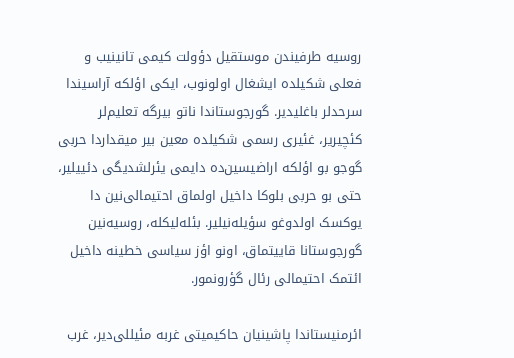روسیه‌ طرفیندن موستقیل دؤولت کیمی تانینیب و فعلی شکیلده ایشغال اولونوب، ایکی اؤلکه آراسیندا سرحدلر باغلیدیر. گورجوستاندا ناتو بیرگه تعلیم‌لر کئچیریر، غئیری رسمی شکیلده معین بیر میقداردا حربی گوجو بو اؤلکه اراضیسین‌ده دایمی یئرلشدیگی دئییلیر، حتی بو حربی بلوکا داخیل اولماق احتیمالی‌نین دا یوکسک اولدوغو سؤیله‌نیلیر. بئله‌لیکله، روسیه‌نین گورجوستانا قاییتماق، اونو اؤز سیاسی خطینه داخیل ائتمک احتیمالی رئال گؤرونمور.

ائرمنیستاندا پاشینیان حاکیمیتی غربه مئیللی‌دیر، غرب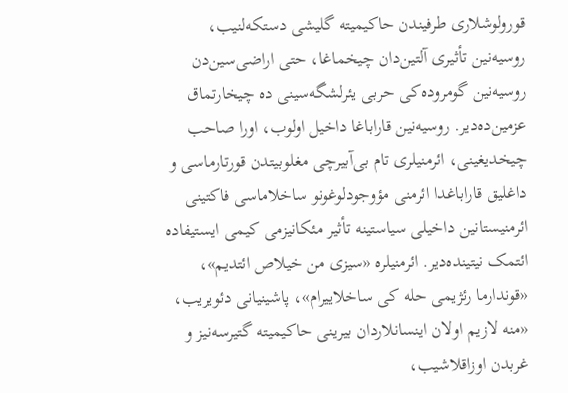قورولوشلاری طرفیندن حاکیمیته گلیشی دستکه‌لنیب، روسیه‌نین تأثیری آلتین‌دان چیخماغا، حتی اراضی‌سین‌دن روسیه‌نین گومروده‌کی حربی یئرلشگه‌سینی ده چیخارتماق عزمین‌ده‌دیر. روسیه‌نین قاراباغا داخیل اولوب، اورا صاحب چیخدیغینی، ائرمنیلری تام بی‌آبیرچی مغلوبیتدن قورتارماسی و داغلیق قاراباغدا ائرمنی مؤوجودلوغونو ساخلاماسی فاکتینی ائرمنیستانین داخیلی سیاستینه تأثیر مئکانیزمی کیمی ایستیفاده ائتمک نیتینده‌دیر. ائرمنیلره «سیزی من خیلاص ائتدیم»، «قوندارما رئژیمی حله کی ساخلاییرام»، پاشینیانی دئویریب، «منه لازیم اولان اینسانلاردان بیرینی حاکیمیته گتیرسه‌نیز و غربدن اوزاقلاشیب،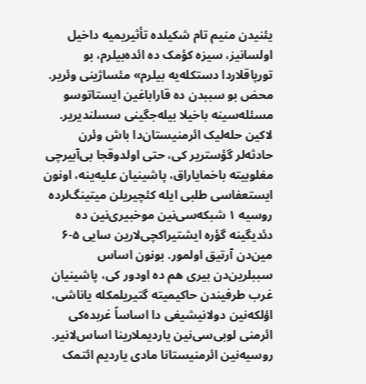یئنیدن منیم تام شکیلده تأثیریمیه داخیل اولسانیز، سیزه کؤمک ده ائده‌بیلرم، بو تورپاقلاردا دستکله‌یه بیلر‌م» مئساژینی وئریر. محض بو سببدن ده قاراباغین ایستاتوسو مسئله‌سینه باخیلا بیله‌جگینی سسلندیریر. لاکین حله‌لیک ائرمنیستان‌دا باش وئر‌ن حادثه‌لر گؤستریر کی، حتی اولدوقجا بی‌آبیرچی مغلوبیته باخمایاراق، پاشینیان علیه‌ینه، اونون ایستعفاسی طلبی ایله کئچیریلن میتینگ‌لرده روسیه‌ ۱ شبکه‌سی‌نین موخبیری‌نین ده دئدیگینه گؤره ایشتیراکچی‌لارین سایی ۵-۶ مین‌دن آرتیق اولمور. بونون اساس سببلرین‌دن بیری هم ده اودور کی، پاشینیان غرب طرفیندن حاکیمیته گتیریلمکله یاناشی، اؤلکه‌نین دولانیشیغی دا اساساً غربده‌کی ائرمنی لوبی‌سی‌نین یاردیملارینا اساس‌لانیر. روسیه‌نین ائرمنیستانا مادی یاردیم ائتمک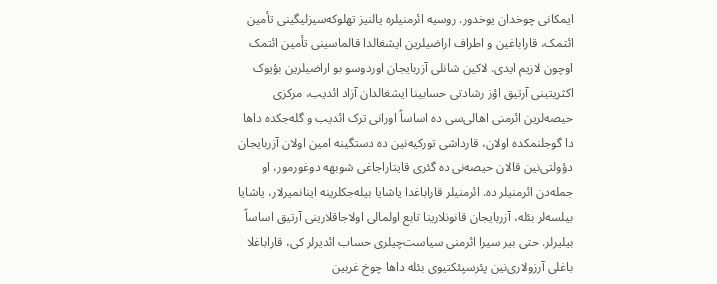ایمکانی چوخدان یوخدور. روسیه‌ ائرمنیلره یالنیز تهلوکه‌سیزلیگینی تأمین ائتمک، قاراباغین و اطراف اراضیلرین ایشغالدا قالماسینی تأمین ائتمک اوچون لازیم ایدی. لاکین شانلی آزربایجان اوردوسو بو اراضیلرین بؤیوک اکثریتینی آرتیق اؤز رشادتی حسابینا ایشغالدان آزاد ائدیب، مرکزی حیصه‌لرین ائرمنی اهالی‌سی ده اساساً اورانی ترک ائدیب و گله‌جکده داها دا گوجلنمکده اولان، قارداشی تورکیه‌نین ده دستگینه امین اولان آزربایجان دؤولتی‌نین قالان حیصه‌نی ده گئری قایتاراجاغی شوبهه دوغورمور، او جمله‌دن ائرمنیلر ده. ائرمنیلر قاراباغدا یاشایا بیله‌جکلرینه اینانمیرلار، یاشایا بیلسه‌لر بئله، آزربایجان قانونلارینا تابع اولمالی اولاجاقلارینی آرتیق اساساً بیلیرلر. حتی بیر سیرا ائرمنی سیاست‌چیلری حساب ائدیرلر کی، قاراباغلا باغلی آرزولاری‌نین پئرسپئکتیوی بئله داها چوخ غربین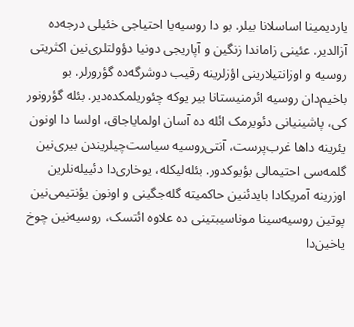یاردیمینا اساسلانا بیلر. بو دا روسیه‌یا احتیاجی خئیلی درجه‌ده آزالدیر. عئینی زاماندا زنگین و آپاریجی دونیا دؤولتلری‌نین اکثریتی روسیه‌ و اوزانتیلارینی اؤزلرینه رقیب دوشرگه‌ده گؤرورلر. بو باخیم‌دان روسیه‌ ائرمنیستانا بیر یوکه چئوریلمکده‌دیر. بئله گؤرونور کی، پاشینیانی دئویرمک ائله ده آسان اولمایاجاق، اولسا دا اونون یئرینه داها غرب‌پرست، آنتی‌روسیه‌ سیاست‌چیلریندن بیری‌نین گلمه‌سی احتیمالی بؤیوکدور. بئله‌لیکله، یوخاری‌دا دئییله‌نلرین اوزرینه آمریکادا بایدئنین حاکمیته گله‌جگینی و اونون یؤنتیمی‌نین پوتین روسیه‌سینا موناسیبتینی ده علاوه ائتسک، روسیه‌نین چوخ یاخین‌دا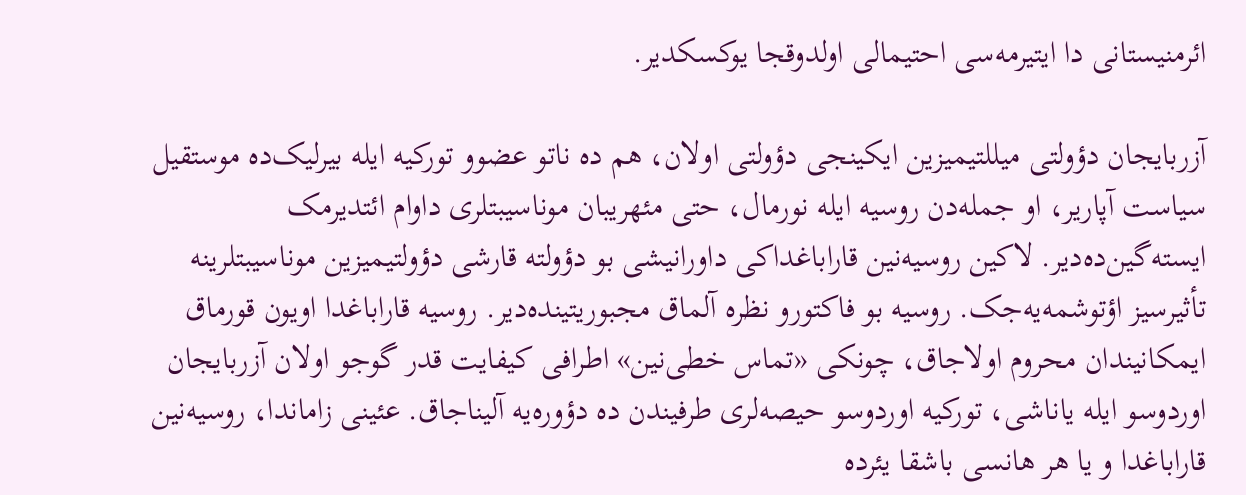ائرمنیستانی دا ایتیرمه‌سی احتیمالی اولدوقجا یوکسکدیر.

آزربایجان دؤولتی میللتیمیزین ایکینجی دؤولتی اولان، هم ده ناتو عضوو تورکیه ایله بیرلیک‌ده موستقیل سیاست آپاریر، او جمله‌دن روسیه‌ ایله نورمال، حتی مئهریبان موناسیبتلری داوام ائتدیرمک ایسته‌گین‌ده‌دیر. لاکین روسیه‌نین قاراباغداکی داورانیشی بو دؤولته قارشی دؤولتیمیزین موناسیبتلرینه تأثیرسیز اؤتوشمه‌یه‌جک. روسیه‌ بو فاکتورو نظره آلماق مجبوریتینده‌دیر. روسیه‌ قاراباغدا اویون قورماق ایمکانیندان محروم اولاجاق، چونکی «تماس خطی‌نین» اطرافی کیفایت قدر گوجو اولان آزربایجان اوردوسو ایله یاناشی، تورکیه اوردوسو حیصه‌لری طرفیندن ده دؤوره‌یه آلیناجاق. عئینی زاماندا، روسیه‌نین قاراباغدا و یا هر هانسی باشقا یئرده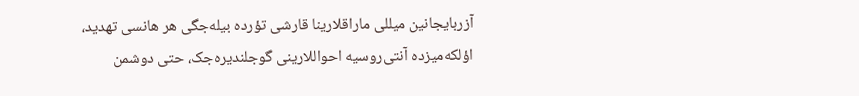آزربایجانین میللی ماراقلارینا قارشی تؤرده بیله‌جگی هر هانسی تهدید، اؤلکه‌میزده آنتی‌روسیه‌ احواللارینی گوجلندیره‌جک، حتی دوشمن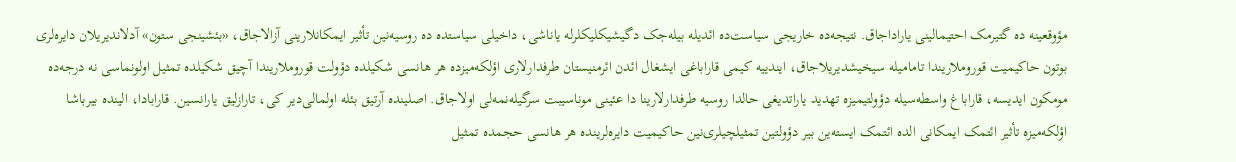مؤوقعینه ده گتیرمک احتیمالینی یاراداجاق. نتیجه‌ده خاریجی سیاست‌ده ائدیله بیله‌جک دگیشیکلیکلرله یاناشی، داخیلی سیاستده ده روسیه‌نین تأثیر ایمکانلارینی آزالاجاق، «بئشینجی ستون» آدلاندیریلان دایره‌لری بوتون حاکیمیت قوروملاریندا تامامیله سیخیشدیریلاجاق، ایندییه کیمی قاراباغی ایشغال ائد‌ن ائرمنیستان طرفدارلاری اؤلکه‌میزده هر هانسی شکیلده دؤولت قوروملاریندا آچیق شکیلده تمثیل اولونماسی نه درجه‌ده مومکون ایدیسه، قاراباغ واسطه‌سیله دؤولتیمیزه تهدید یاراتدیغی حالدا روسیه‌ طرفدارلارینا دا عئینی موناسیبت سرگیله‌نمه‌لی اولاجاق. اصلینده آرتیق بئله اولمالی‌دیر کی، تارازلیق یارانسین. قارابا‌دا، الینده بیرباشا اؤلکه‌میزه تأثیر ائتمک ایمکانی الده ائتمک ایسته‌ین بیر دؤولتین تمثیلچیلری‌نین حاکیمیت دایره‌لرینده هر هانسی حجمده تمثیل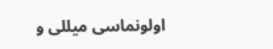اولونماسی میللی و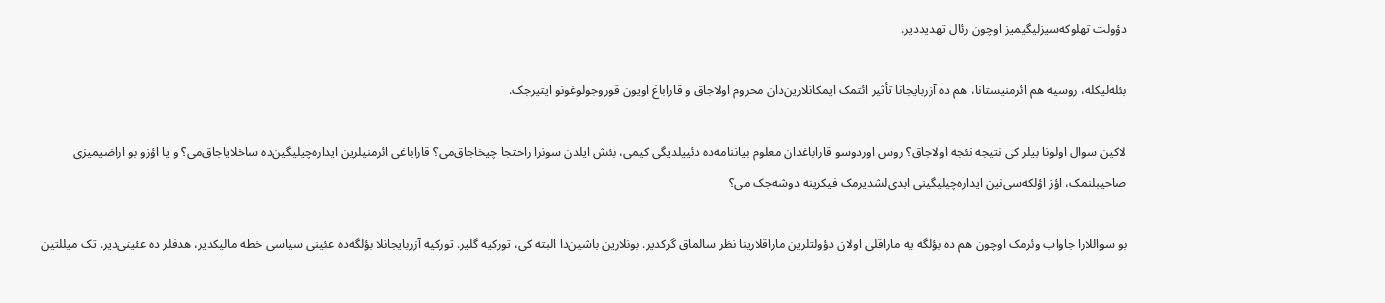دؤولت تهلوکه‌سیزلیگیمیز اوچون رئال تهدیددیر.

بئله‌لیکله، روسیه‌ هم ائرمنیستانا، هم ده آزربایجانا تأثیر ائتمک ایمکانلارین‌دان محروم اولاجاق و قاراباغ اویون قوروجولوغونو ایتیرجک.

لاکین سوال اولونا بیلر کی نتیجه نئجه اولاجاق؟ روس اوردوسو قاراباغدان معلوم بیاننامه‌ده دئییلدیگی کیمی، بئش ایلدن سونرا راحتجا چیخاجاق‌می؟ قاراباغی ائرمنیلرین ایداره‌چیلیگین‌ده ساخلایاجاق‌می؟ و یا اؤزو بو اراضیمیزی صاحیبلنمک، اؤز اؤلکه‌سی‌نین ایداره‌چیلیگینی ابدی‌لشدیرمک فیکرینه دوشه‌جک ‌می؟

بو سواللارا جاواب وئرمک اوچون هم ده بؤلگه یه ماراقلی اولان دؤولتلرین ماراقلارینا نظر سالماق گرکدیر. بونلارین باشین‌دا البته کی، تورکیه گلیر. تورکیه آزربایجانلا بؤلگه‌ده عئینی سیاسی خطه مالیکدیر، هدفلر ده عئینی‌دیر. تک میللتین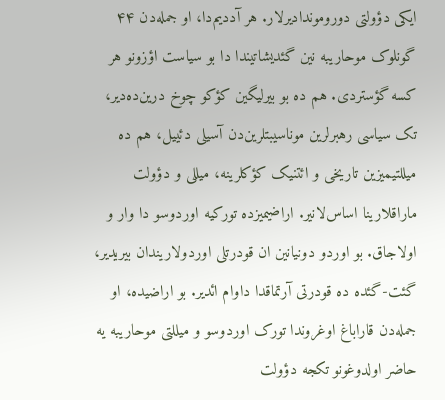ایکی دؤولتی دوروموندادیرلار. هر آددیم‌دا، او جمله‌دن ۴۴ گونلوک موحاریبه ‌نین گئدیشاتیندا دا بو سیاست اؤزونو هر کسه گؤستردی. هم ده بو بیرلیگین کؤکو چوخ درین‌ده‌دیر، تک سیاسی رهبرلرین موناسیبتلرین‌دن آسیلی دئییل، هم ده میللتیمیزین تاریخی و ائتنیک کؤکلرینه، میللی و دؤولت ماراقلارینا اساس‌لانیر. اراضیمیزده تورکیه اوردوسو دا وار و اولاجاق. بو اوردو دونیانین ان قودرتلی اوردولاریندان بیریدیر، گئت-گئده ده قودرتی آرتماقدا داوام ائدیر. بو اراضیده، او جمله‌دن قاراباغ اوغروندا تورک اوردوسو و میللتی موحاریبه ‌یه حاضر اولدوغونو تکجه دؤولت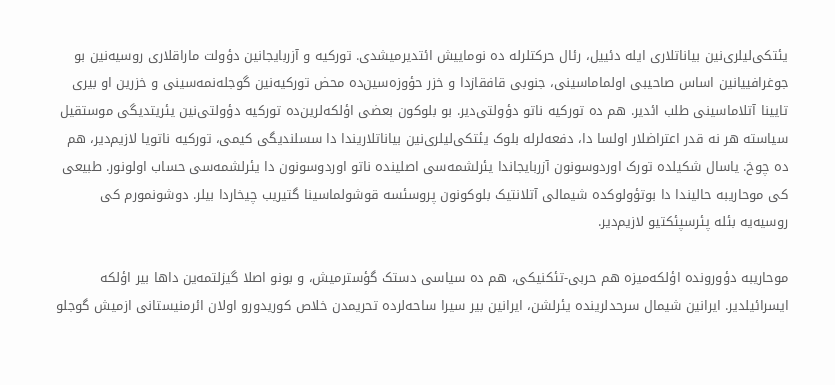یئتکی‌لیلری‌نین بیاناتلاری ایله دئییل، رئال حرکتلرله ده نوماییش ائتدیرمیشدی. تورکیه و آزربایجانین دؤولت ماراقلاری روسیه‌نین بو جوغرافییانین اساس صاحیبی اولماماسینی، جنوبی قافقازدا و خزر حؤوزه‌سین‌ده محض تورکیه‌نین گوجله‌نمه‌سینی و خزرین او بیری تایینا آتلاماسینی طلب ائدیر. هم ده تورکیه ناتو دؤولتی‌دیر. بو بلوکون بعضی اؤلکه‌لرین‌ده تورکیه دؤولتی‌نین یئریتدیگی موستقیل سیاسته هر نه قدر اعتراضلار اولسا دا، دفعه‌لرله بلوک یئتکی‌لیلری‌نین بیاناتلاریندا دا سسلندیگی کیمی، تورکیه ناتویا لازیم‌دیر، هم ده چوخ. یاسال شکیلده تورک اوردوسونون آزربایجاندا یئرلشمه‌سی اصلینده ناتو اوردوسونون دا یئرلشمه‌سی حساب اولونور. طبیعی کی موحاریبه حالیندا دا بوتؤولوکده شیمالی آتلانتیک بلوکونون پروسئسه قوشولماسینا گتیریب چیخاردا بیلر. دوشونمور‌م کی روسیه‌یه بئله پئرسپئکتیو لازیم‌دیر.

موحاریبه دؤورونده اؤلکه‌میزه هم حربی-تئکنیکی، هم ده سیاسی دستک گؤسترمیش، و بونو اصلا گیزلتمه‌ین داها بیر اؤلکه ایسرائیلدیر. ایرانین شیمال سرحدلرینده یئرلشن، ایرانین بیر سیرا ساحه‌لرده تحریمدن خلاص کوریدورو اولان ائرمنیستانی ازمیش گوجلو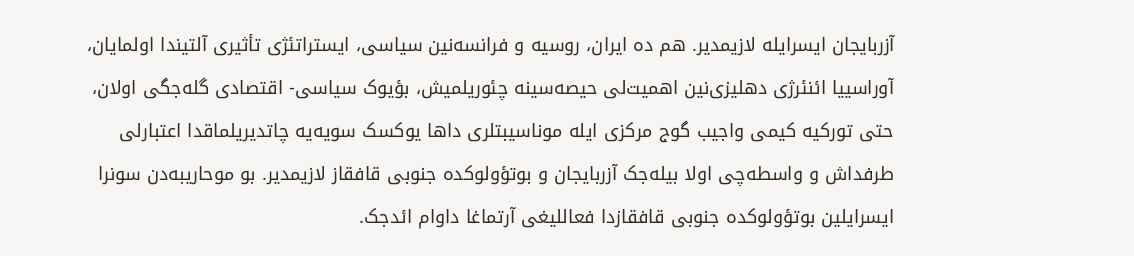آزربایجان ایسرایله لازیمدیر. هم ده ایران، روسیه‌ و فرانسه‌نین سیاسی، ایستراتئژی تأثیری آلتیندا اولمایان، آوراسییا ائنئرژی دهلیزی‌نین اهمیت‌لی حیصه‌سینه چئوریلمیش، بؤیوک سیاسی- اقتصادی گله‌جگی اولان، حتی تورکیه کیمی واجیب گوج مرکزی ایله موناسیبتلری داها یوکسک سویه‌یه چاتدیریلماقدا اعتبارلی طرفداش و واسطه‌چی اولا بیله‌جک آزربایجان و بوتؤولوکده جنوبی قافقاز لازیمدیر. بو موحاریبه‌‌دن سونرا ایسرایلین بوتؤولوکده جنوبی قافقازدا فعاللیغی آرتماغا داوام ائد‌جک.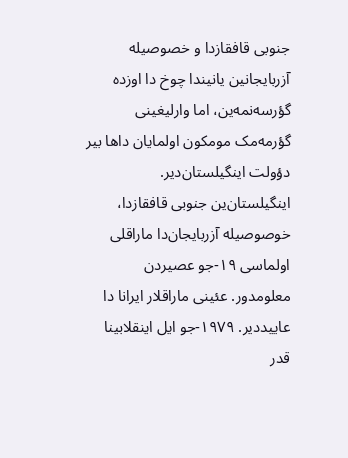جنوبی قافقازدا و خصوصیله آزربایجانین یانیندا چوخ دا اوزده گؤرسه‌نمه‌ین، اما وارلیغینی گؤرمه‌مک مومکون اولمایان داها بیر دؤولت اینگیلستان‌دیر. اینگیلستان‌ین جنوبی قافقازدا، خوصوصیله آزربایجان‌دا ماراقلی اولماسی ۱۹-جو عصیردن معلومدور. عئینی ماراقلار ایرانا دا عاییددیر. ۱۹۷۹-جو ایل اینقلابینا قدر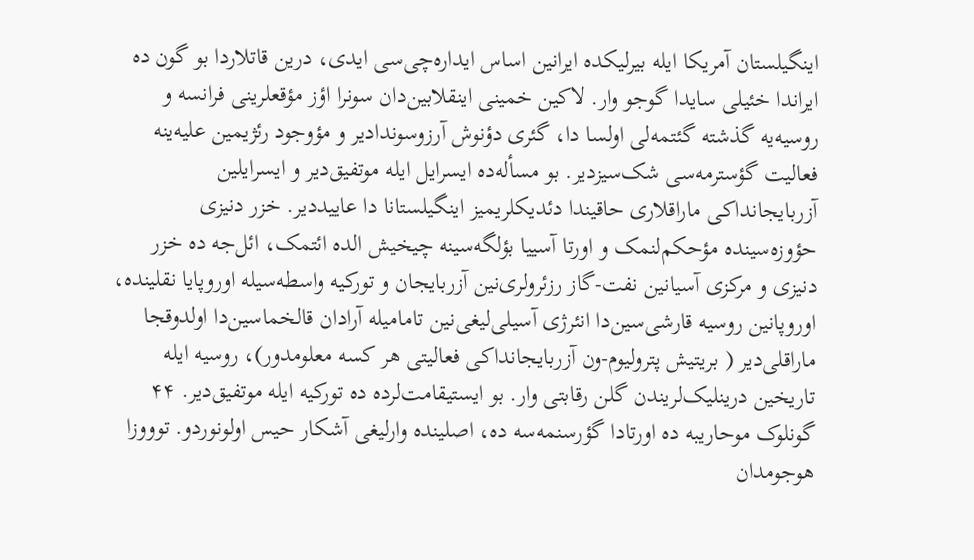اینگیلستان‌ آمریکا ایله بیرلیکده ایرانین اساس ایداره‌چی‌سی ایدی، درین قاتلاردا بو گون ده ایراندا خئیلی سایدا گوجو وار. لاکین خمینی اینقلابین‌دان سونرا اؤز مؤقعلرینی فرانسه و روسیه‌یه گذشته گئتمه‌لی اولسا دا، گئری دؤنوش آرزوسوندادیر و مؤوجود رئژیمین علیه‌ینه فعالیت گؤسترمه‌سی شک‌سیزدیر. بو مسأله‌ده ایسرایل ایله موتفیق‌دیر و ایسرایلین آزربایجانداکی ماراقلاری حاقیندا دئدیکلریمیز اینگیلستانا دا عاییددیر. خزر دنیزی حؤوزه‌سینده مؤحکم‌لنمک و اورتا آسییا بؤلگه‌سینه چیخیش الده ائتمک، ائل‌جه ده خزر دنیزی و مرکزی آسیانین نفت-گاز رزئرولری‌نین آزربایجان و تورکیه واسطه‌سیله اوروپایا نقلینده، اوروپانین روسیه‌ قارشی‌سین‌دا انئرژی آسیلی‌لیغی‌نین تامامیله آرادان قالخماسین‌دا اولدوقجا ماراقلی‌دیر ( بریتیش پترولیوم-ون آزربایجانداکی فعالیتی هر کسه معلومدور)، روسیه‌ ایله تاریخین درینلیک‌لریندن گلن رقابتی وار. بو ایستیقامت‌لرده ده تورکیه ایله موتفیق‌دیر. ۴۴ گونلوک موحاریبه ‌ده اورتادا گؤرسنمه‌سه ده، اصلینده وارلیغی آشکار حیس اولونوردو. توووزا هوجومدان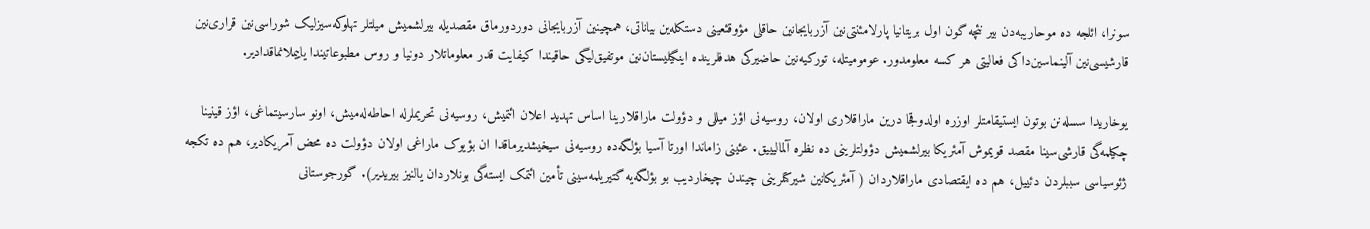سونرا، ائلجه ده موحاریبه‌‌دن بیر نئچه گون اول بریتانیا پارلامئنتی‌نین آزربایجانین حاقلی مؤوقئعینی دستکله‌ین بیاناتی، همچینین آزربایجانی دوردورماق مقصدیله بیرلشمیش میلتلر تهلوکه‌سیزلیک شوراسی‌نین قراری‌نین قارشیسی‌نین آلینماسین‌داکی فعالیتی هر کسه معلومدور. عومومیتله، تورکیه‌نین حاضیرکی هدفلرینده اینگیلیستان‌نین موتفیق‌لیگی حاقیندا کیفایت قدر معلوماتلار دونیا و روس مطبوعاتیندا یاییملانماقدادیر.

یوخاریدا سسله‌نن بوتون ایستیقامتلر اوزره اولدوقجا درین ماراقلاری اولان، روسیه‌نی اؤز میللی و دؤولت ماراقلارینا اساس تهدید اعلان ائتمیش، روسیه‌نی تحریملرله احاطه‌له‌میش، اونو سارسیتماغی، اؤز قینینا چکیلمه‌گی قارشی‌سینا مقصد قویموش آمئریکا بیرلشمیش دؤولتلرینی ده نظره آلمالیییق. عئینی زاماندا اورتا آسیا بؤلگه‌ده روسیه‌نی سیخیشدیرماقدا ان بؤیوک ماراغی اولان دؤولت ده محض آمریکادیر، هم ده تکجه ژئوسیاسی سببلردن دئییل، هم ده ایقتصادی ماراقلاردان ( آمئریکانین شیرکتلرینی چیندن چیخاردیب بو بؤلگه‌یه گتیریلمه‌سینی تأمین ائتمک ایسته‌گی بونلاردان یالنیز بیریدیر). گورجوستانی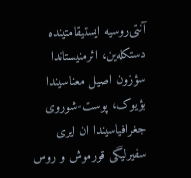آنتی‌روسیه‌ ایستیقامتینده دستکله‌ین، ائرمنیستاندا سؤزون اصیل معناسیندا بؤیوک، پوست-شوروی جغرافیاسیندا ان ایری سفیرلیگی قورموش و روس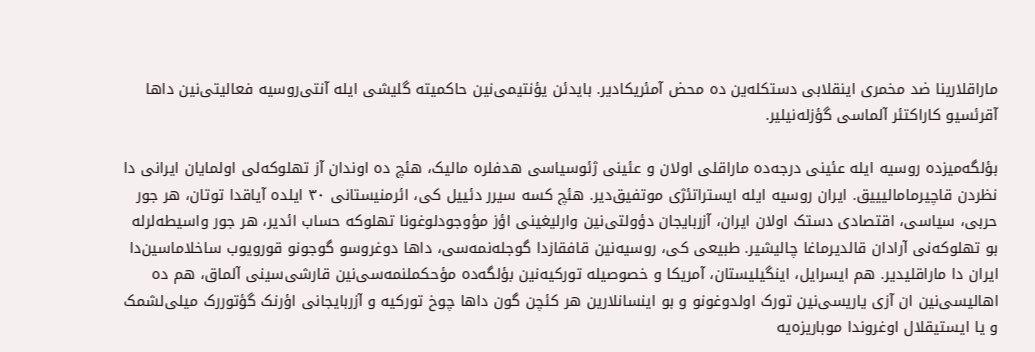ماراقلارینا ضد مخمری اینقلابی دستکله‌ین ده محض آمئریکادیر. بایدئن یؤنتیمی‌نین حاکمیته گلیشی ایله آنتی‌روسیه‌ فعالیتی‌نین داها آقرئسیو کاراکتئر آلماسی گؤزله‌نیلیر.

بؤلگه‌میزده روسیه‌ ایله عئینی درجه‌ده ماراقلی اولان و عئینی ژئوسیاسی هدفلره مالیک، هئچ ده اوندان آز تهلوکه‌لی اولمایان ایرانی دا نظردن قاچیرمامالیییق. ایران روسیه‌ ایله ایستراتئژی موتفیق‌دیر. هئچ کسه سیرر دئییل کی، ائرمنیستانی ۳۰ ایلده آیاقدا توتان، هر جور حربی، سیاسی، اقتصادی دستک اولان ایران، آزربایجان دؤولتی‌نین وارلیغینی اؤز مؤوجودلوغونا تهلوکه حساب ائدیر، هر جور واسیطه‌لرله بو تهلوکه‌نی آرادان قالدیرماغا چالیشیر. طبیعی کی، روسیه‌نین قافقازدا گوجله‌نمه‌سی، داها دوغروسو گوجونو قورویوب ساخلاماسین‌دا ایران دا ماراقلیدیر. هم ایسرایل، اینگیلیستان، آمریکا و خصوصیله تورکیه‌نین بؤلگه‌ده مؤحکملنمه‌سی‌نین قارشی‌سینی آلماق، هم ده اهالیسی‌نین ان آزی یاریسی‌نین تورک اولدوغونو و بو اینسانلارین هر کئچن گون داها چوخ تورکیه و آزربایجانی اؤرنک گؤتوررک میلی‌لشمک و یا ایستیقلال اوغروندا موباریزه‌یه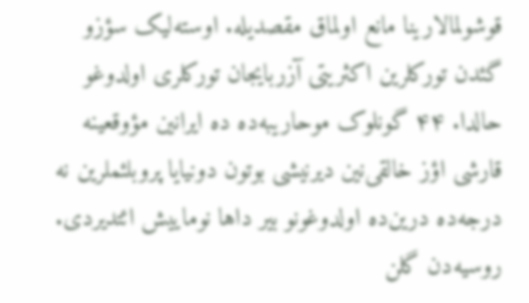قوشولمالارینا مانع اولماق مقصدیله. اوسته‌لیک سؤزو گئدن تورکلرین اکثریتی آزربایجان تورکلری اولدوغو حالدا. ۴۴ گونلوک موحاریبه‌‌ده ده ایرانین مؤوقعینه قارشی اؤز خالقی‌نین دیرنیشی بوتون دونیایا پروبلئملرین نه درجه‌ده درین‌ده اولدوغونو بیر داها نوماییش ائتدیردی. روسیه‌دن گلن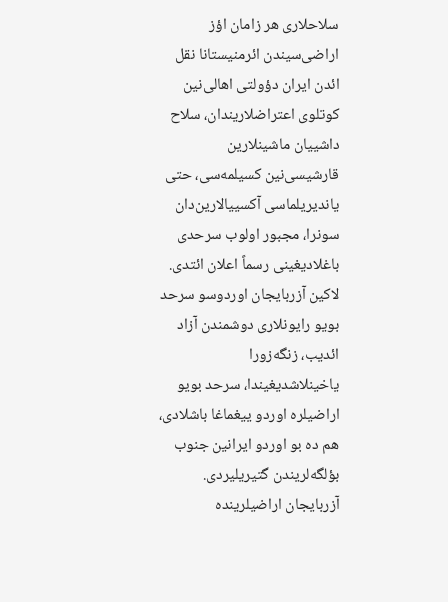سلاحلاری هر زامان اؤز اراضی‌سیندن ائرمنیستانا نقل ائد‌ن ایران دؤولتی اهالی‌نین کوتلوی اعتراضلاریندان، سلاح داشییان ماشینلارین قارشیسی‌نین کسیلمه‌سی، حتی یاندیریلماسی آکسییالارین‌دان سونرا، مجبور اولوب سرحدی باغلادیغینی رسماً اعلان ائتدی. لاکین آزربایجان اوردوسو سرحد بویو رایونلاری دوشمندن آزاد ائدیب، زنگه‌زورا یاخینلاشدیغیندا، سرحد بویو اراضیلره اوردو ییغماغا باشلادی، هم ده بو اوردو ایرانین جنوب بؤلگه‌لریندن گتیریلیردی. آزربایجان اراضیلرینده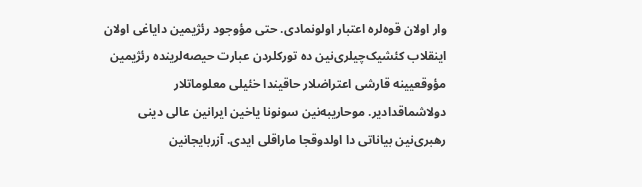وار اولان قوه‌لره اعتبار اولونمادی. حتی مؤوجود رئژیمین دایاغی اولان اینقلاب کئشیک‌چیلری‌نین ده تورکلردن عبارت حیصه‌لرینده رئژیمین مؤوقعیینه قارشی اعتراضلار حاقیندا خئیلی معلوماتلار دولاشماقدادیر. موحاریبه‌‌نین سونونا یاخین ایرانین عالی دینی رهبری‌نین بیاناتی دا اولدوقجا ماراقلی ایدی. آزربایجانین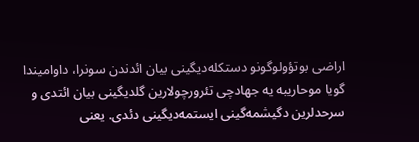اراضی بوتؤولوگونو دستکله‌دیگینی بیان ائد‌ندن سونرا، داوامیندا گویا موحاریبه ‌یه جهادچی تئرورچولارین گلدیگینی بیان ائتدی و سرحدلرین دگیشمه‌گینی ایستمه‌دیگینی دئدی. یعنی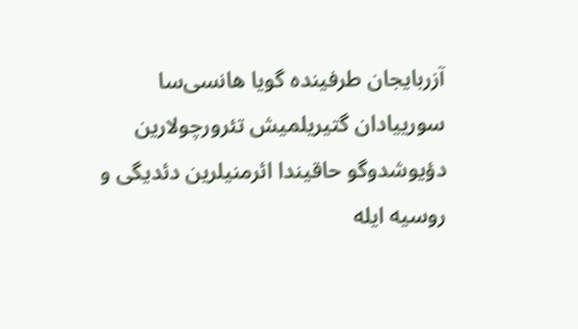آزربایجان طرفینده گویا هانسی‌سا سورییادان گتیریلمیش تئرورچولارین دؤیوشدوگو حاقیندا ائرمنیلرین دئدیگی و روسیه‌ ایله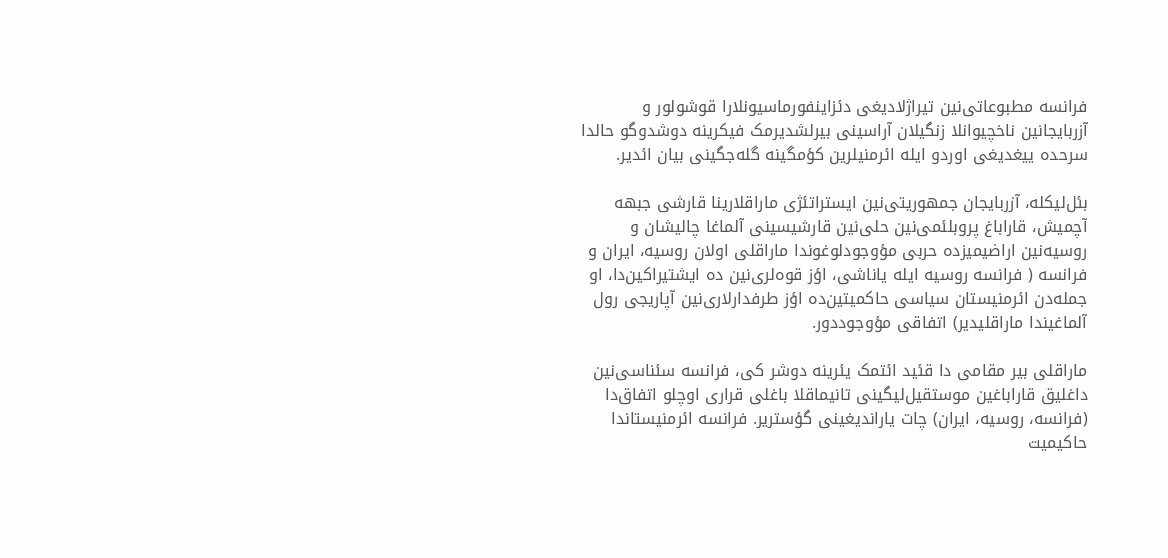فرانسه مطبوعاتی‌نین تیراژلادیغی دئزاینفورماسیونلارا قوشولور و آزربایجانین ناخچیوانلا زنگیلان آراسینی بیرلشدیرمک فیکرینه دوشدوگو حالدا سرحده ییغدیغی اوردو ایله ائرمنیلرین کؤمگینه گله‌جگینی بیان ائدیر.

بئل‌لیکله، آزربایجان جمهوریتی‌نین ایستراتئژی ماراقلارینا قارشی جبهه آچمیش، قاراباغ پروبلئمی‌نین حلی‌نین قارشیسینی آلماغا چالیشان و روسیه‌نین اراضیمیزده حربی مؤوجودلوغوندا ماراقلی اولان روسیه‌، ایران و فرانسه ( فرانسه روسیه‌ ایله یاناشی، اؤز قوه‌لری‌نین ده ایشتیراکین‌دا، او جمله‌دن ائرمنیستان سیاسی حاکمیتین‌ده اؤز طرفدارلاری‌نین آپاریجی رول آلماغیندا ماراقلیدیر) اتفاقی مؤوجوددور.

ماراقلی بیر مقامی دا قئید ائتمک یئرینه دوشر کی، فرانسه سئناسی‌نین داغلیق قاراباغین موستقیل‌لیگینی تانیماقلا باغلی قراری اوچلو اتفاق‌دا (فرانسه، روسیه‌، ایران) چات یاراندیغینی گؤستریر. فرانسه ائرمنیستاندا حاکیمیت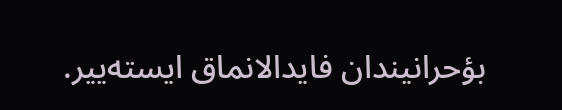بؤحرانیندان فایدالانماق ایسته‌ییر.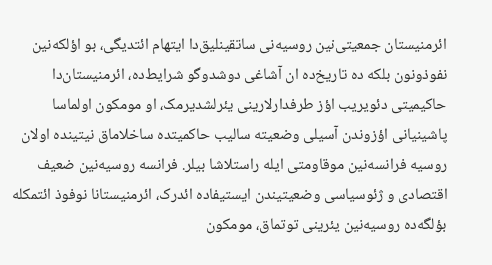ائرمنیستان جمعیتی‌نین روسیه‌‌نی ساتقینلیق‌دا ایتهام ائتدیگی، بو اؤلکه‌نین نفوذونون بلکه ده تاریخ‌ده ان آشاغی دوشدوگو شرایط‌ده، ائرمنیستان‌دا حاکیمیتی دئویریب اؤز طرفدارلارینی یئرلشدیرمک، او مومکون اولماسا پاشینیانی اؤزوندن آسیلی وضعیته سالیب حاکمیتده ساخلاماق نیتینده اولان روسیه‌ فرانسه‌نین موقاومتی ایله راستلاشا بیلر. فرانسه روسیه‌نین ضعیف اقتصادی و ژئوسیاسی وضعیتیندن ایستیفاده ائد‌رک، ائرمنیستانا نوفوذ ائتمکله بؤلگه‌ده روسیه‌نین یئرینی توتماق، مومکون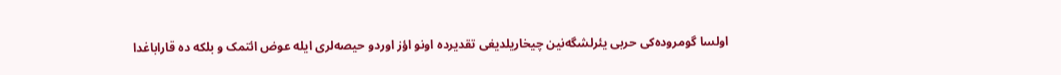اولسا گومروده‌کی حربی یئرلشگه‌نین چیخاریلدیغی تقدیرده اونو اؤز اوردو حیصه‌لری ایله عوض ائتمک و بلکه ده قاراباغدا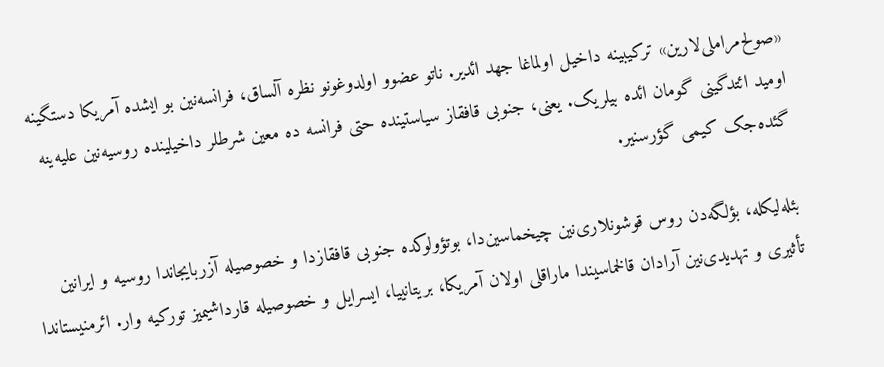«صولح‌مراملی‌لارین» ترکیبینه داخیل اولماغا جهد ائدیر. ناتو عضوو اولدوغونو نظره آلساق، فرانسه‌نین بو ایشده آمریکا دستگینه اومید ائتدگینی گومان ائده بیلریک. یعنی، جنوبی قافقاز سیاستینده حتی فرانسه ده معین شرطلر داخیلینده روسیه‌نین علیه‌ینه گئده‌جک کیمی گؤرسنیر.

بئله‌لیکله، بؤلگه‌دن روس قوشونلاری‌نین چیخماسین‌دا، بوتؤولوکده جنوبی قافقازدا و خصوصیله آزربایجاندا روسیه‌ و ایرانین تأثیری و تهدیدی‌نین آرادان قالخماسیندا ماراقلی اولان آمریکا، بریتانییا، ایسرایل و خصوصیله قارداشیمیز تورکیه وار. ائرمنیستاندا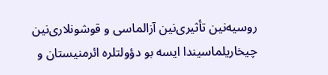روسیه‌نین تأثیری‌نین آزالماسی و قوشونلاری‌نین چیخاریلماسیندا ایسه بو دؤولتلره ائرمنیستان و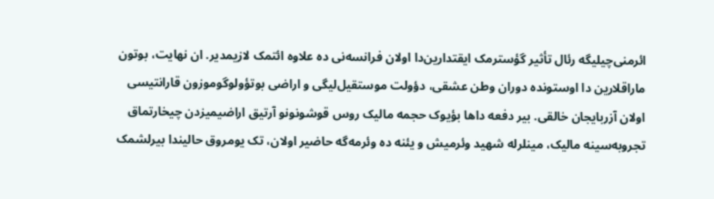ائرمنی‌چیلیگه رئال تأثیر گؤسترمک ایقتدارین‌دا اولان فرانسه‌نی ده علاوه ائتمک لازیمدیر. ان نهایت، بوتون ماراقلارین دا اوستونده دوران وطن عشقی، دؤولت موستقیل‌لیگی و اراضی بوتؤولوگوموزون قارانتیسی اولان آزربایجان خالقی. بیر دفعه داها بؤیوک حجمه مالیک روس قوشونونو آرتیق اراضیمیزدن چیخارتماق تجروبه‌سینه مالیک، مینلرله شهید وئرمیش و یئنه ده وئرمه‌گه حاضیر اولان، تک یومروق حالیندا بیرلشمک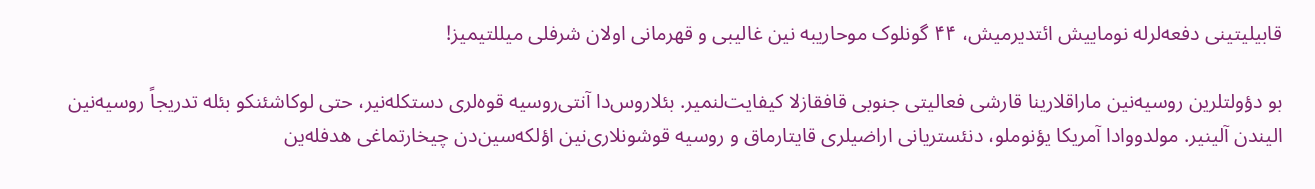قابیلیتینی دفعه‌لرله نوماییش ائتدیرمیش، ۴۴ گونلوک موحاریبه ‌نین غالیبی و قهر‌مانی اولان شرفلی میللتیمیز!

بو دؤولتلرین روسیه‌نین ماراقلارینا قارشی فعالیتی جنوبی قافقازلا کیفایت‌لنمیر. بئلاروس‌دا آنتی‌روسیه‌ قوه‌لری دستکله‌نیر، حتی لوکاشئنکو بئله تدریجاً روسیه‌نین الیندن آلینیر. مولدووادا آمریکا یؤنوملو، دنئستریانی اراضیلری قایتارماق و روسیه‌ قوشونلاری‌نین اؤلکه‌سین‌دن چیخارتماغی هدفله‌ین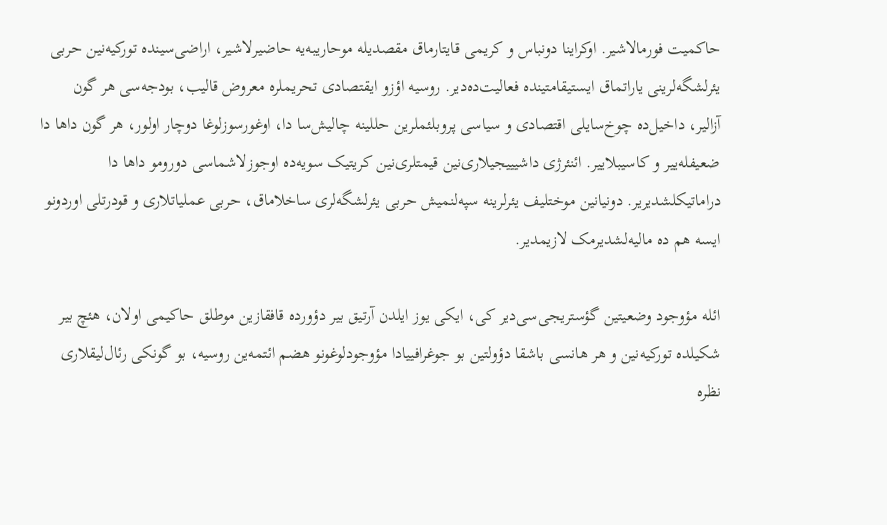حاکمیت فورمالاشیر. اوکراینا دونباس و کریمی قایتارماق مقصدیله موحاریبه‌‌یه حاضیرلاشیر، اراضی‌سینده تورکیه‌نین حربی یئرلشگه‌لرینی یاراتماق ایستیقامتینده فعالیت‌ده‌دیر. روسیه‌ اؤزو ایقتصادی تحریملره معروض قالیب، بودجه‌سی هر گون آزالیر، داخیل‌ده چوخ‌سایلی اقتصادی و سیاسی پروبلئملرین حللینه چالیش‌سا دا، اوغورسوزلوغا دوچار اولور، هر گون داها دا ضعیفله‌ییر و کاسیبلاییر. ائنئرژی داشیییجیلاری‌نین قیمتلری‌نین کریتیک سویه‌ده اوجوزلاشماسی دورومو داها دا دراماتیکلشدیریر. دونیانین موختلیف یئرلرینه سپه‌لنمیش حربی یئرلشگه‌لری ساخلاماق، حربی عملیاتلاری و قودرتلی اوردونو ایسه هم ده مالیه‌لشدیرمک لازیمدیر.

ائله مؤوجود وضعیتین گؤستریجی‌سی‌دیر کی، ایکی یوز ایلد‌ن آرتیق بیر دؤورده قافقازین موطلق حاکیمی اولان، هئچ بیر شکیلده تورکیه‌نین و هر هانسی باشقا دؤولتین بو جوغرافییادا مؤوجودلوغونو هضم ائتمه‌ین روسیه‌، بو گونکی رئال‌لیقلاری نظره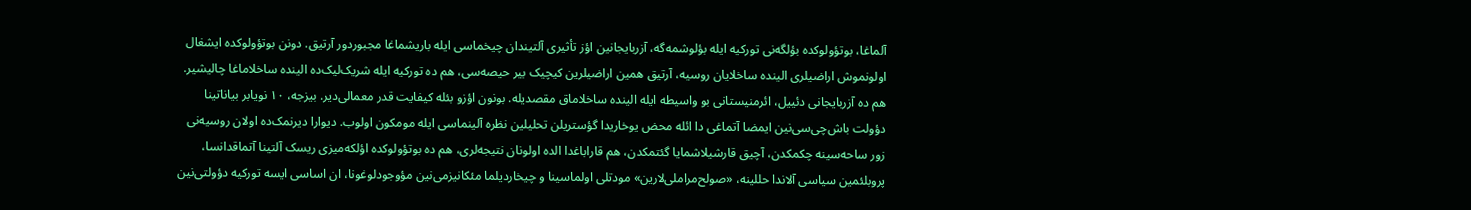آلماغا، بوتؤولوکده بؤلگه‌نی تورکیه ایله بؤلوشمه‌گه، آزربایجانین اؤز تأثیری آلتیندان چیخماسی ایله باریشماغا مجبوردور آرتیق. دونن بوتؤولوکده ایشغال اولونموش اراضیلری الینده ساخلایان روسیه‌، آرتیق همین اراضیلرین کیچیک بیر حیصه‌سی، هم ده تورکیه ایله شریک‌لیک‌ده الینده ساخلاماغا چالیشیر. هم ده آزربایجانی دئییل، ائرمنیستانی بو واسیطه ایله الینده ساخلاماق مقصدیله. بونون اؤزو بئله کیفایت قدر معمالی‌دیر. بیزجه، ۱۰ نویابر بیاناتینا دؤولت باش‌چی‌سی‌نین ایمضا آتماغی دا ائله محض یوخاریدا گؤستریلن تحلیلین نظره آلینماسی ایله مومکون اولوب. دیوارا دیر‌نمک‌ده اولان روسیه‌نی زور ساحه‌سینه چکمکدن، آچیق قارشیلاشمایا گئتمکدن، هم قاراباغدا الده اولونان نتیجه‌لری، هم ده بوتؤولوکده اؤلکه‌میزی ریسک آلتینا آتماقدانسا، پروبلئمین سیاسی آلاندا حللینه، «صولح‌مراملی‌لارین» مودتلی اولماسینا و چیخاردیلما مئکانیزمی‌نین مؤوجودلوغونا، ان اساسی ایسه تورکیه دؤولتی‌نین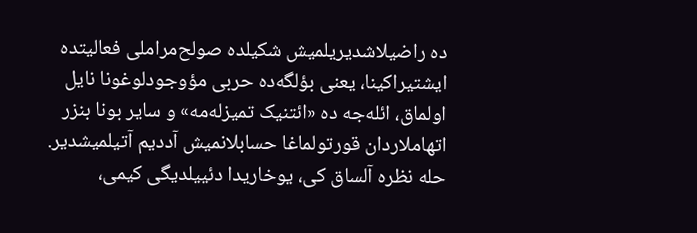ده راضیلاشدیریلمیش شکیلده صولح‌مراملی فعالیتده ایشتیراکینا، یعنی بؤلگه‌ده حربی مؤوجودلوغونا نایل اولماق، ائله‌جه ده «ائتنیک تمیزله‌مه» و سایر بونا بنزر اتهاملاردان قورتولماغا حسابلانمیش آددیم آتیلمیشدیر. حله نظره آلساق کی، یوخاریدا دئییلدیگی کیمی،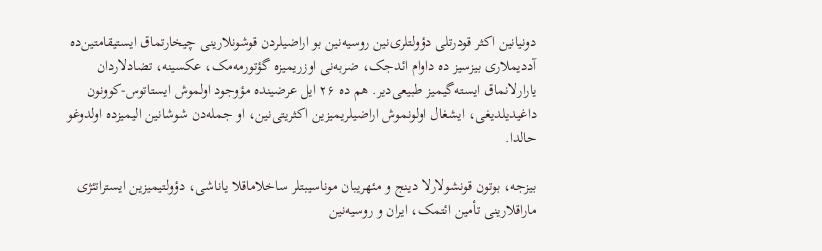دونیانین اکثر قودرتلی دؤولتلری‌نین روسیه‌نین بو اراضیلردن قوشونلارینی چیخارتماق ایستیقامتین‌ده آددیملاری بیزسیز ده داوام ائد‌جک، ضربه‌نی اوزریمیزه گؤتورمه‌مک، عکسینه، تضادلاردان یارارلانماق ایسته‌گیمیز طبیعی‌دیر. هم ده ۲۶ ایل عرضینده مؤوجود اولموش ایستاتوس-کوونون داغیدیلدیغی، ایشغال اولونموش اراضیلریمیزین اکثریتی‌نین، او جمله‌دن شوشانین الیمیزده اولدوغو حالدا.

بیزجه، بوتون قونشولارلا دینج و مئهریبان موناسیبتلر ساخلاماقلا یاناشی، دؤولتیمیزین ایستراتئژی ماراقلارینی تأمین ائتمک، ایران و روسیه‌نین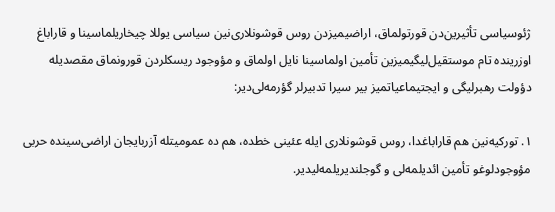ژئوسیاسی تأثیرین‌دن قورتولماق، اراضیمیزدن روس قوشونلاری‌نین سیاسی یوللا چیخاریلماسینا و قاراباغ اوزرینده تام موستقیل‌لیگیمیزین تأمین اولماسینا نایل اولماق و مؤوجود ریسکلردن قورونماق مقصدیله دؤولت رهبرلیگی و ایجتیماعیاتمیز بیر سیرا تدبیرلر گؤرمه‌لی‌دیر:

۱. تورکیه‌نین هم قاراباغدا، روس قوشونلاری ایله عئینی خطده، هم ده عمومیتله آزربایجان اراضی‌سینده حربی مؤوجودلوغو تأمین ائدیلمه‌لی و گوجلندیریلمه‌لیدیر.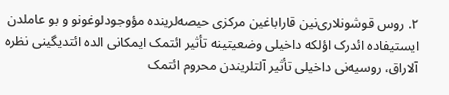۲. روس قوشونلاری‌نین قاراباغین مرکزی حیصه‌لرینده مؤوجودلوغونو و بو عاملدن ایستیفاده ائد‌رک اؤلکه داخیلی وضعیتینه تأثیر ائتمک ایمکانی الده ائتدیگینی نظره آلاراق، روسیه‌نی داخیلی تأثیر آلتلریندن محروم ائتمک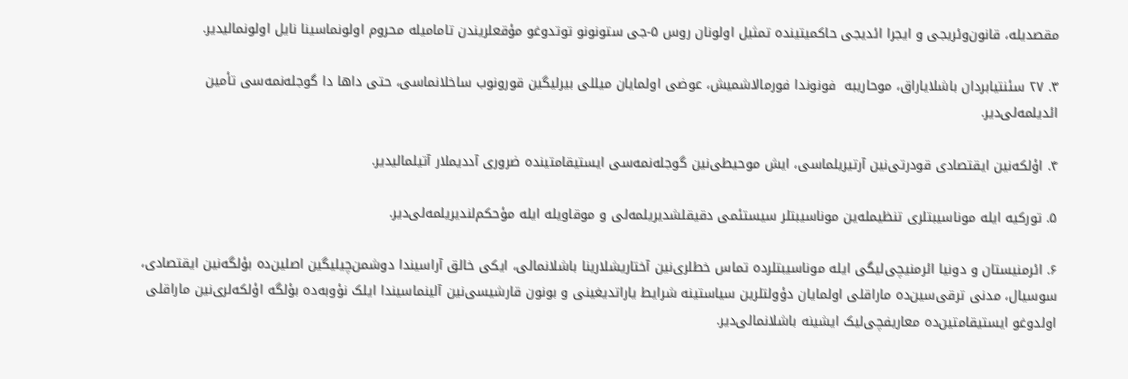مقصدیله، قانون‌وئریجی و ایجرا ائدیجی حاکمیتینده تمثیل اولونان روس ۵-جی ستونونو توتدوغو مؤقعلریندن تامامیله محروم اولونماسینا نایل اولونمالیدیر.

۳. ۲۷ سئنتیابردان باشلایاراق، موحاریبه  فونوندا فورمالاشمیش، عوضی اولمایان میللی بیرلیگین قورونوب ساخلانماسی، حتی داها دا گوجله‌نمه‌سی تأمین ائدیلمه‌لی‌دیر.

۴. اؤلکه‌نین ایقتصادی قودرتی‌نین آرتیریلماسی، ایش موحیطی‌نین گوجله‌نمه‌سی ایستیقامتینده ضروری آددیملار آتیلمالیدیر.

۵. تورکیه ایله موناسیبتلری تنظیمله‌ین موناسیبتلر سیستئمی دقیقلشدیریلمه‌لی و موقاویله ایله مؤحکم‌لندیریلمه‌لی‌دیر.

۶. ائرمنیستان و دونیا ائرمنیچی‌لیگی ایله موناسیبتلرده تماس خطلری‌نین آختاریشلارینا باشلانمالی، ایکی خالق آراسیندا دوشمن‌چیلیگین اصلین‌ده بؤلگه‌نین ایقتصادی، سوسیال، مد‌نی ترقی‌سین‌ده ماراقلی اولمایان دؤولتلرین سیاستینه شرایط یاراتدیغینی و بونون قارشیسی‌نین آلینماسیندا ایلک نؤوبه‌ده بؤلگه اؤلکه‌لری‌نین ماراقلی اولدوغو ایستیقامتین‌ده معاریفچی‌لیک ایشینه باشلانمالی‌دیر.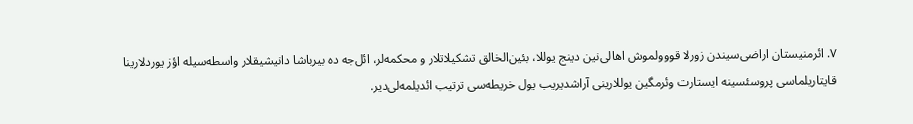۷. ائرمنیستان اراضی‌سیندن زورلا قووولموش اهالی‌نین دینج یوللا، بئین‌الخالق تشکیلاتلار و محکمه‌لر، ائل‌جه ده بیرباشا دانیشیقلار واسطه‌سیله اؤز یوردلارینا قایتاریلماسی پروسئسینه ایستارت وئرمگین یوللارینی آراشدیریب یول خریطه‌سی ترتیب ائدیلمه‌لی‌دیر.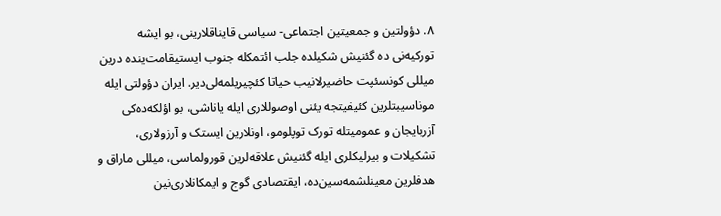۸. دؤولتین و جمعیتین اجتماعی- سیاسی قایناقلارینی، بو ایشه تورکیه‌نی ده گئنیش شکیلده جلب ائتمکله جنوب ایستیقامت‌ینده درین میللی کونسئپت حاضیرلانیب حیاتا کئچیریلمه‌لی‌دیر. ایران دؤولتی ایله موناسیبتلرین کئیفیتجه یئنی اوصوللاری ایله یاناشی، بو اؤلکه‌ده‌کی آزربایجان و عمومیتله تورک توپلومو، اونلارین ایستک و آرزولاری، تشکیلات و بیرلیکلری ایله گئنیش علاقه‌لرین قورولماسی، میللی ماراق و هدفلرین معینلشمه‌سین‌ده، ایقتصادی گوج و ایمکانلاری‌نین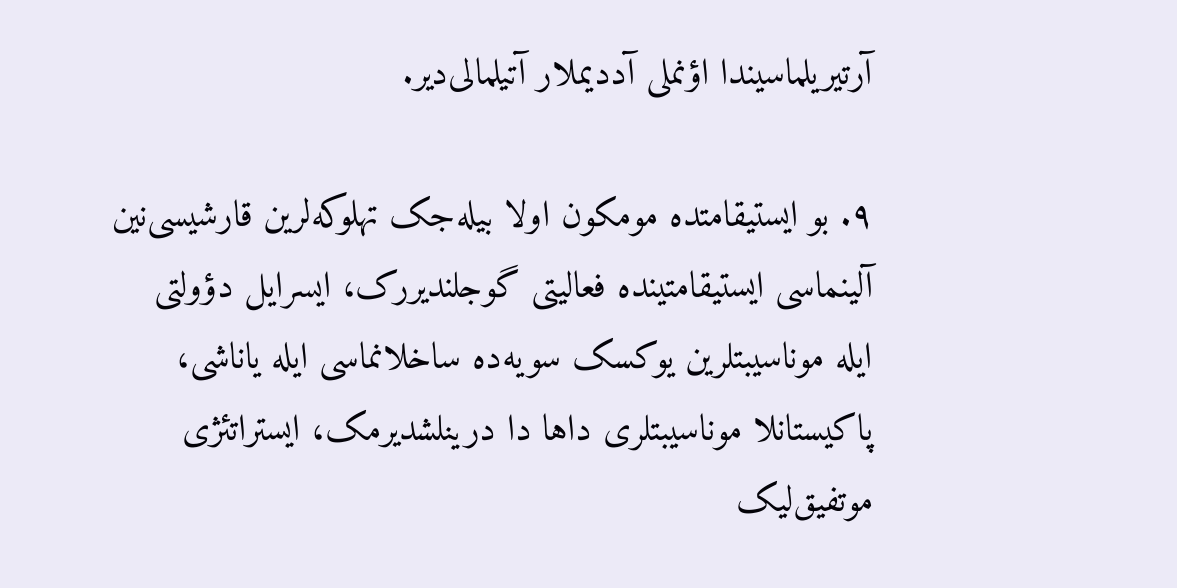آرتیریلماسیندا اؤنملی آددیملار آتیلمالی‌دیر.

۹. بو ایستیقامتده مومکون اولا بیله‌جک تهلوکه‌لرین قارشیسی‌نین آلینماسی ایستیقامتینده فعالیتی گوجلندیر‌رک، ایسرایل دؤولتی ایله موناسیبتلرین یوکسک سویه‌ده ساخلانماسی ایله یاناشی، پاکیستانلا موناسیبتلری داها دا درینلشدیرمک، ایستراتئژی موتفیق‌لیک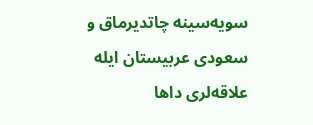سویه‌سینه چاتدیرماق و سعودی عربیستان ایله علاقه‌لری داها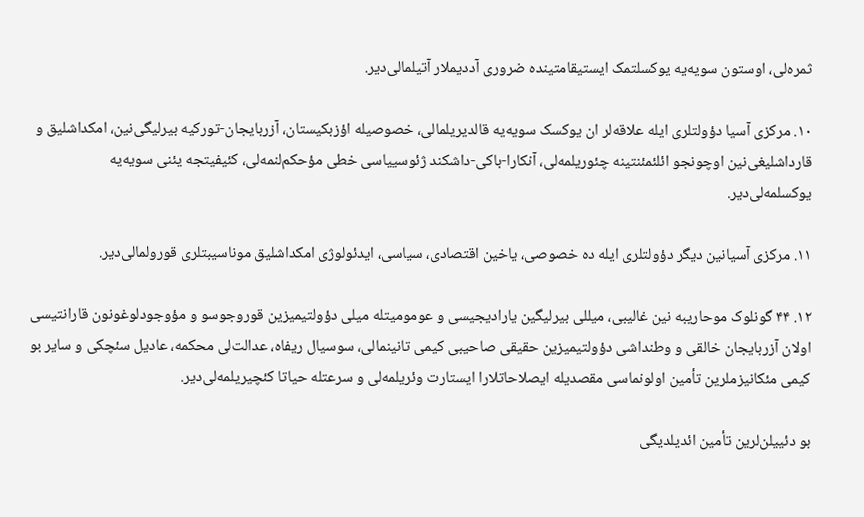ثمره‌لی، اوستون سویه‌یه یوکسلتمک ایستیقامتینده ضروری آددیملار آتیلمالی‌دیر.

۱۰. مرکزی آسیا دؤولتلری ایله علاقه‌لر ان یوکسک سویه‌یه قالدیریلمالی، خصوصیله اؤزبکیستان، آزربایجان-تورکیه بیرلیگی‌نین، امکداشلیق و قارداشلیغی‌نین اوچونجو ائلئمئنتینه چئوریلمه‌لی، آنکارا-باکی-داشکند ژئوسییاسی خطی مؤحکم‌لنمه‌لی، کئیفیتجه یئنی سویه‌یه یوکسلمه‌لی‌دیر.

۱۱. مرکزی آسیانین دیگر دؤولتلری ایله ده خصوصی، یاخین اقتصادی، سیاسی، ایدئولوژی امکداشلیق موناسیبتلری قورولمالی‌دیر.

۱۲. ۴۴ گونلوک موحاریبه ‌نین غالیبی، میللی بیرلیگین یارادیجیسی و عومومیتله میلی دؤولتیمیزین قوروجوسو و مؤوجودلوغونون قارانتیسی اولان آزربایجان خالقی و وطنداشی دؤولتیمیزین حقیقی صاحیبی کیمی تانینمالی، سوسیال ریفاه، عدالت‌لی محکمه، عادیل سئچکی و سایر بو کیمی مئکانیزملرین تأمین اولونماسی مقصدیله ایصلاحاتلارا ایستارت وئریلمه‌لی و سرعتله حیاتا کئچیریلمه‌لی‌دیر.

بو دئییلن‌لرین تأمین ائدیلدیگی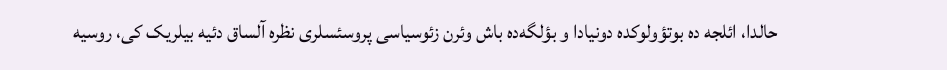حالدا، ائلجه ده بوتؤولوکده دونیادا و بؤلگه‌ده باش وئر‌ن زئوسیاسی پروسئسلری نظره آلساق دئیه بیلریک کی، روسیه‌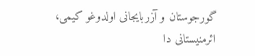گورجوستان و آزربایجانی اولدوغو کیمی، ائرمنیستانی دا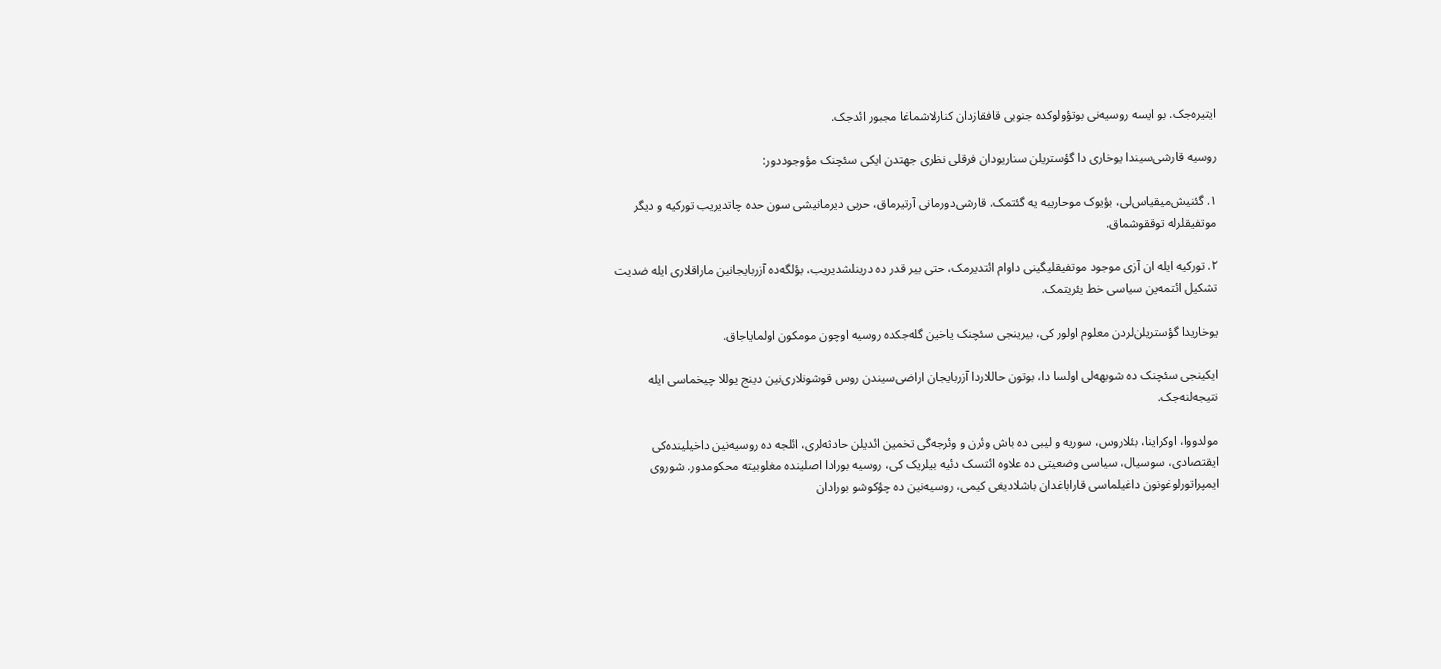ایتیره‌جک. بو ایسه روسیه‌نی بوتؤولوکده جنوبی قافقازدان کنارلاشماغا مجبور ائد‌جک.

روسیه‌ قارشی‌سیندا یوخاری دا گؤستریلن سناریودان فرقلی نظری جهتدن ایکی سئچنک مؤوجوددور:

۱. گئنیش‌میقیاس‌لی، بؤیوک موحاریبه ‌یه گئتمک. قارشی‌دورمانی آرتیرماق، حربی دیرمانیشی سون حده چاتدیریب تورکیه و دیگر موتفیقلرله توققوشماق.

۲. تورکیه ایله ان آزی موجود موتفیقلیگینی داوام ائتدیرمک، حتی بیر قدر ده درینلشدیریب، بؤلگه‌ده آزربایجانین ماراقلاری ایله ضدیت تشکیل ائتمه‌ین سیاسی خط یئریتمک.

یوخاریدا گؤستریلن‌لردن معلوم اولور کی، بیرینجی سئچنک یاخین گله‌جکده روسیه‌ اوچون مومکون اولمایاجاق.

ایکینجی سئچنک ده شوبهه‌لی اولسا دا، بوتون حاللاردا آزربایجان اراضی‌سیندن روس قوشونلاری‌نین دینج یوللا چیخماسی ایله نتیجه‌لنه‌جک.

مولدووا، اوکراینا، بئلاروس، سوریه و لیبی ده باش وئرن و وئرجه‌گی تخمین ائدیلن حادثه‌لری، ائلجه ده روسیه‌نین داخیلینده‌کی ایقتصادی، سوسیال، سیاسی وضعیتی ده علاوه ائتسک دئیه بیلریک کی، روسیه‌ بورادا اصلینده مغلوبیته محکومدور. شوروی ایمپراتورلوغونون داغیلماسی قاراباغدان باشلادیغی کیمی، روسیه‌نین ده چؤکوشو بورادان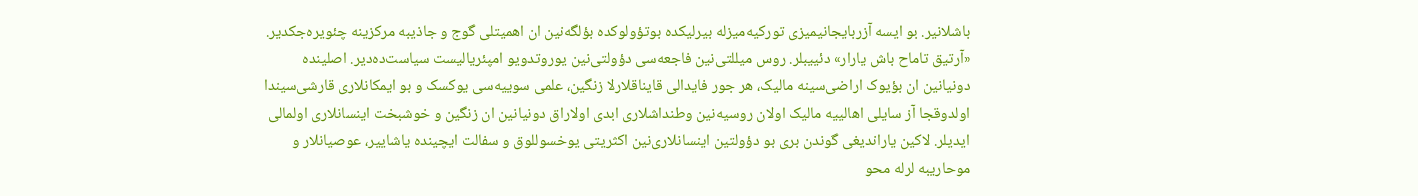باشلانیر. بو ایسه آزربایجانیمیزی تورکیه‌میزله بیرلیکده بوتؤولوکده بؤلگه‌نین ان اهمیتلی گوج و جاذیبه مرکزینه چئویره‌جکدیر. «آرتیق تاماح باش یارار» دئییبلر. روس میللتی‌نین فاجعه‌سی دؤولتی‌نین یوروتدویو امپئریالیست سیاست‌ده‌دیر. اصلینده دونیانین ان بؤیوک اراضی‌سینه مالیک، هر جور فایدالی قایناقلارلا زنگین، علمی سوییه‌سی یوکسک و بو ایمکانلاری قارشی‌سیندا اولدوقجا آز سایلی اهالییه مالیک اولان روسیه‌نین وطنداشلاری ابدی اولاراق دونیانین ان زنگین و خوشبخت اینسانلاری اولمالی ایدیلر. لاکین یاراندیغی گوندن بری بو دؤولتین اینسانلاری‌نین اکثریتی یوخسوللوق و سفالت ایچینده یاشاییر، عوصیانلار و موحاریبه ‌لرله محو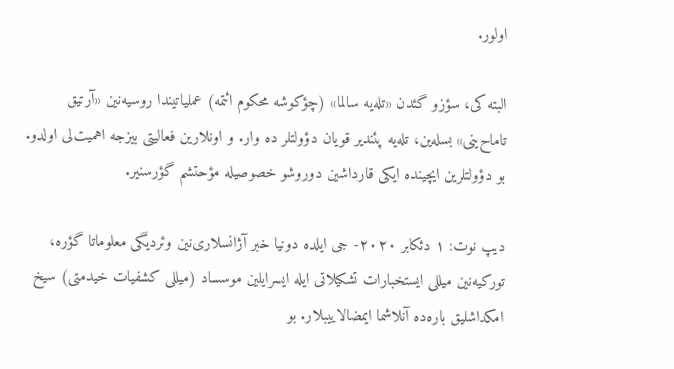اولور.

البته کی، سؤزو گئدن «تله‌یه سالما» (چؤکوشه محکوم ائتمه) عملیاتیندا روسیه‌نین «آرتیق تاماح‌ینی» بسله‌ین، تله‌یه پئندیر قویان دؤولتلر ده وار. و اونلارین فعالیتی بیزجه اهمیت‌لی اولدو. بو دؤولتلرین ایچینده ایکی قارداشین دوروشو خصوصیله مؤحتشم گؤرسنیر.

دیپ نوت: ۱ دئکابر ۲۰۲۰- جی ایلده دونیا خبر آژانسلاری‌نین وئردیگی معلوماتا گؤره، تورکیه‌نین میللی ایستخبارات تشکیلاتی ایله ایسرایلین موسساد (میللی کشفیات خیدمتی) سیخ امکداشلیق باره‌ده آنلاشما ایمضالاییبلار. بو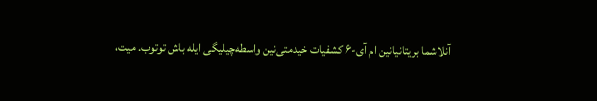آنلاشما بریتانیانین ام آی-۶ کشفیات خیدمتی‌نین واسطه‌چیلیگی ایله باش توتوب. میت،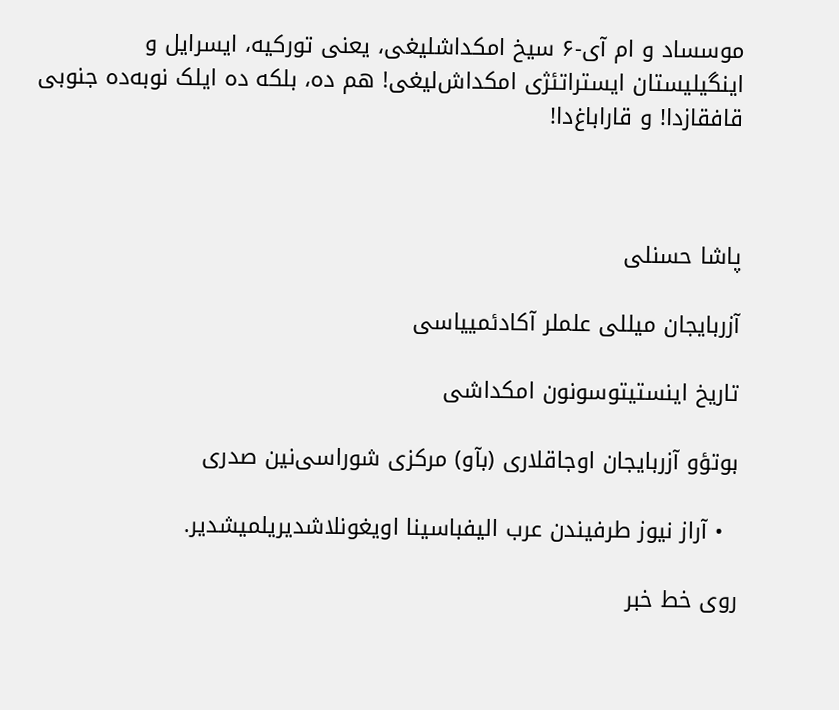موسساد و ام آی-۶ سیخ امکداشلیغی، یعنی تورکیه، ایسرایل و اینگیلیستان ایستراتئژی امکداش‌لیغی! هم ده، بلکه ده ایلک نوبه‌ده جنوبی قافقازدا! و قاراباغ‌دا!



پاشا حسنلی

آزربایجان میللی علملر آکادئمییاسی

تاریخ اینستیتوسونون امکداشی

بوتؤو آزربایجان اوجاقلاری (بآو) مرکزی شوراسی‌نین صدری

  • آراز نیوز طرفیندن عرب الیفباسینا اویغونلاشدیریلمیشدیر.

روی خط خبر